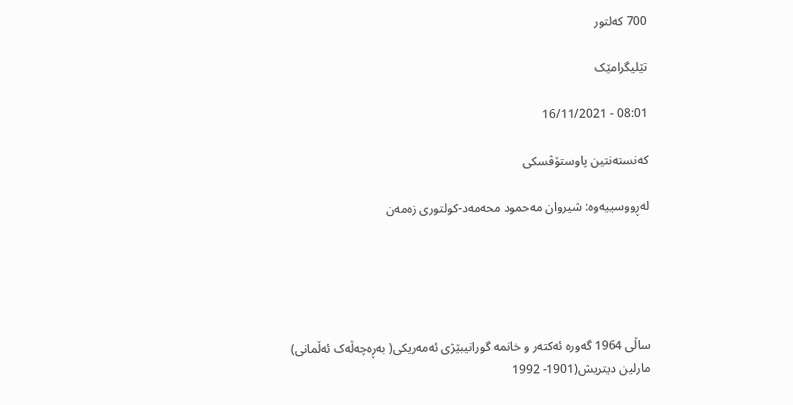700 کەلتور

تێلیگرامێک

08:01 - 16/11/2021

کەنستەنتین پاوستۆڤسکی

لەڕووسییەوە: شیروان مەحمود محەمەد-کولتوری زەمەن





ساڵی 1964 گەورە ئەکتەر و خانمە گورانیبێژی ئەمەریکی( بەڕەچەڵەک ئەڵمانی) مارلین دیتریش(1901- 1992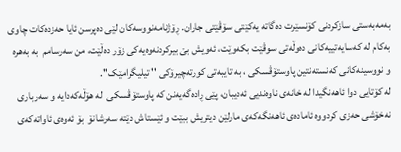بەمەبەستی سازکردنی کۆنسێرت دەگاتە یەکێتی سۆڤێتی جاران. ڕۆژنامەنووسەکان لێی دەپرسن ئایا حەزدەکات چاوی بەکام لە کەسایەتییەکانی دەوڵەتی سوڤێت بکەوێت، ئەویش بێ بیرکردنەوەیەکی زۆر دەڵێت، من سەرسامم  بە بەهرە و نووسینەکانی کەنستەنتین پاوستۆڤسکی ، بە تایبەتی کورتەچیرۆکی '' تیلیگرامێک''.
لە کۆتایی دوا ئاهەنگیدا لە خانەی ناوەندیی ئەدیبان، پێی ڕادەگەیەنن کە پاوستۆڤسکی  لە هۆڵەکەدایە و سەرباری نەخۆشی حەزی کردووە ئامادەی ئاهەنگەکەی مارلێن دیتریش ببێت و ئێستاش دێتە سەرشانۆ  بۆ ئەوەی ئاواتەکەی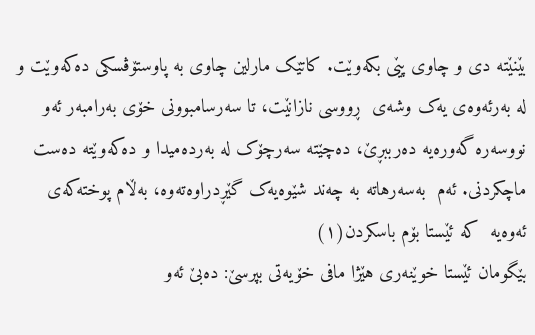بێنێتە دی و چاوی پێی بکەوێت. کاتێک مارلین چاوی بە پاوستۆڤسکی دەکەوێت و لە بەرئەوەی یەک وشەی  ڕووسی نازانێت، تا سەرسامبوونی خۆی بەرامبەر ئەو نووسەرە گەورەیە دەرببڕێ، دەچێتە سەرچۆک لە بەردەمیدا و دەکەوێتە دەست ماچکردنی. ئەم  بەسەرهاتە بە چەند شێوەیەک گێڕدراوەتەوە، بەڵام پوختەکەی ئەوەیە  کە ئێستا بۆم باسکردن(١)
بێگومان ئێستا خوێنەری هێژا مافی خۆیەتی بپرسێ: دەبێ ئەو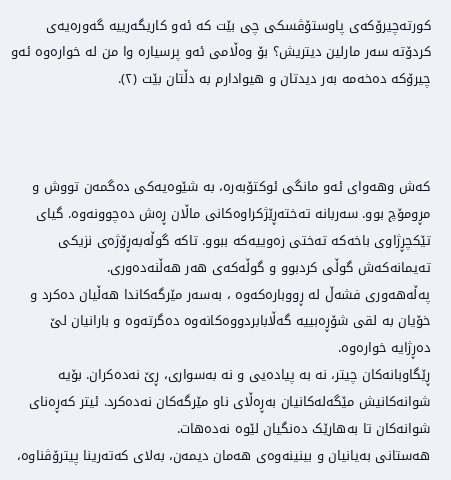کورتەچیرۆکەی پاوستۆڤسکی چی بێت کە ئەو کاریگەرییە گەورەیەی کردۆتە سەر مارلین دیتریش؟ بۆ وەڵامی ئەو پرسیارە وا من لە خوارەوە ئەو چیرۆکە دەخەمە بەر دیدتان و هیوادارم بە دڵتان بێت (٢).



کەش وهەوای ئەو مانگی ئوکتۆبەرە، بە شێوەیەکی دەگمەن تووش و مڕومۆچ بوو. سەربانە تەختەڕێژکراوەکانی ماڵان ڕەش دەچوونەوە. گیای تێکچڕژاوی باخەکە تەختی زەوییەکە ببوو. تاکە گوڵەبەڕۆژەی نزیکی تەیمانەکەش گوڵی کردبوو و گوڵەکەی هەر هەڵنەدەوری.
پەڵەهەوری فشەڵ لە ڕووبارەکەوە ، بەسەر مێرگەکاندا هەڵیان دەکرد و خۆیان بە لقی شۆڕەبییە گەڵابابردووەکانەوە دەگرتەوە و بارانیان لێ دەڕژایە خوارەوە.
ڕێگاوبانەکان چیتر، نە بە پیادەیی و نە بەسواری، ڕێ نەدەکران. بۆیە شوانەکانیش مێگەلەکانیان بەڕەڵای ناو مێرگەکان نەدەکرد. ئیتر کەڕەنای شوانەکان تا بەهارێک دەنگیان لێوە نەدەهات.
هەستانی بەیانیان و بینینەوەی هەمان دیمەن، بەلای کەتەرینا پیترۆڤناوە،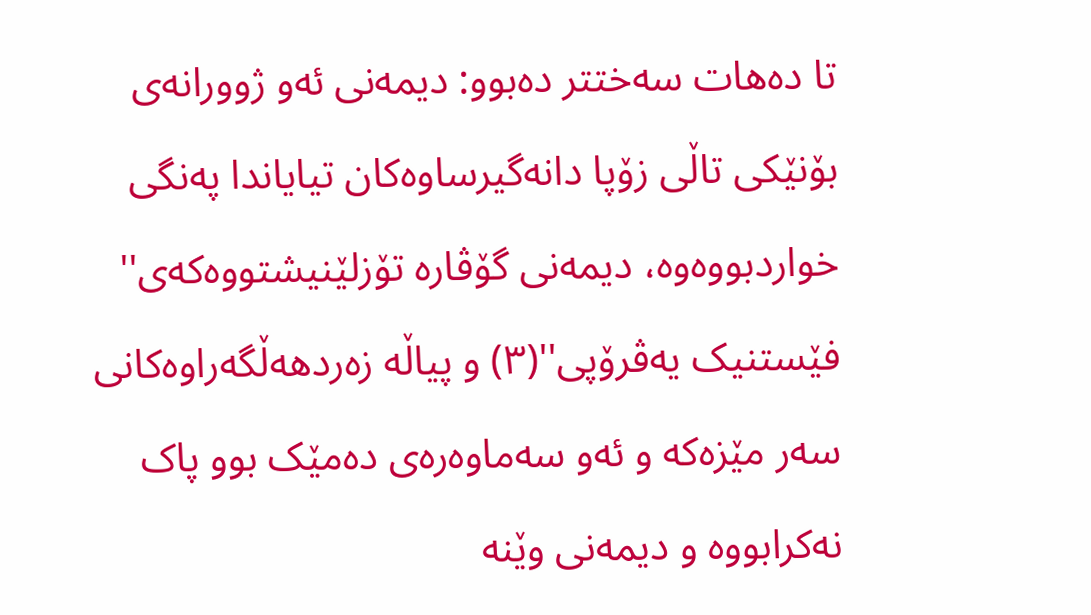تا دەهات سەختتر دەبوو: دیمەنی ئەو ژوورانەی بۆنێکی تاڵی زۆپا دانەگیرساوەکان تیایاندا پەنگی خواردبووەوە، دیمەنی گۆڤارە تۆزلێنیشتووەکەی'' فێستنیک یەڤرۆپی''(٣) و پیاڵە زەردهەڵگەراوەکانی سەر مێزەکە و ئەو سەماوەرەی دەمێک بوو پاک نەکرابووە و دیمەنی وێنە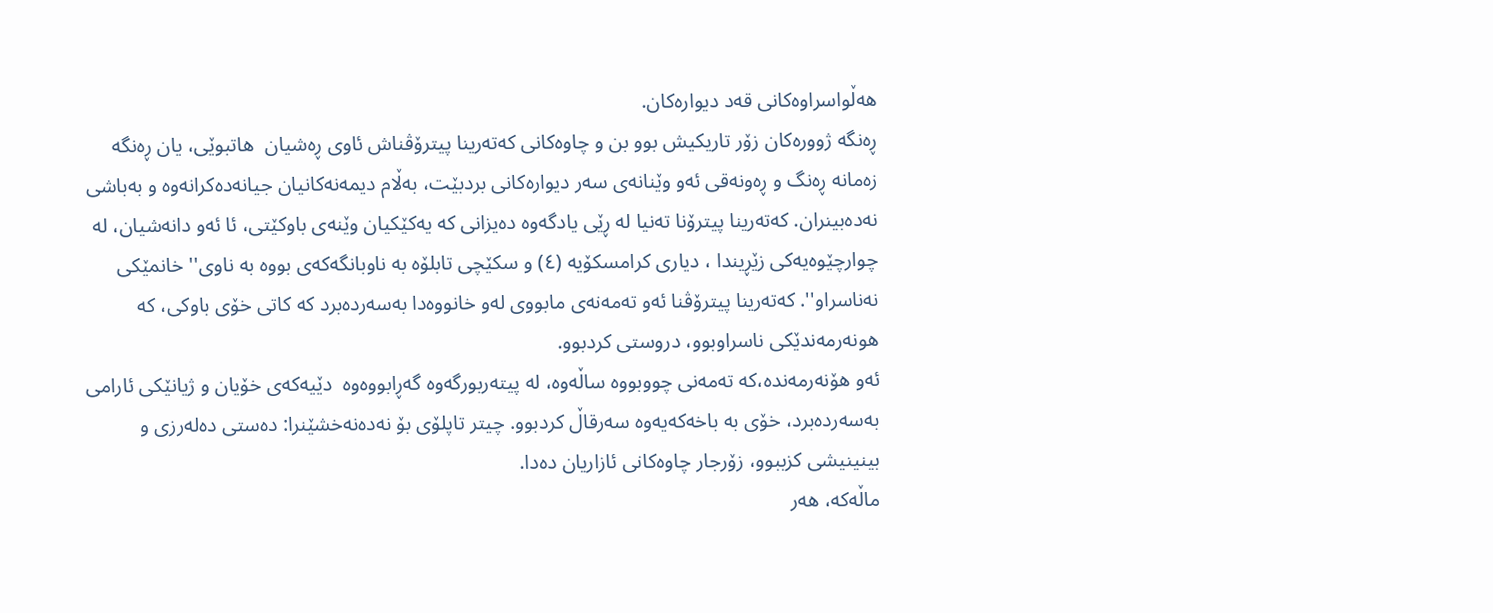هەڵواسراوەکانی قەد دیوارەکان.
ڕەنگە ژوورەکان زۆر تاریکیش بوو بن و چاوەکانی کەتەرینا پیترۆڤناش ئاوی ڕەشیان  هاتبوێی، یان ڕەنگە زەمانە ڕەنگ و ڕەونەقی ئەو وێنانەی سەر دیوارەکانی بردبێت، بەڵام دیمەنەکانیان جیانەدەکرانەوە و بەباشی نەدەبینران. کەتەرینا پیترۆنا تەنیا لە ڕێی یادگەوە دەیزانی کە یەکێکیان وێنەی باوکێتی، ئا ئەو دانەشیان، لە چوارچێوەیەکی زێڕیندا ، دیاری کرامسکۆیە (٤) و سکێچی تابلۆە بە ناوبانگەکەی بووە بە ناوی'' خانمێکی نەناسراو''. کەتەرینا پیترۆڤنا ئەو تەمەنەی مابووی لەو خانووەدا بەسەردەبرد کە کاتی خۆی باوکی، کە هونەرمەندێکی ناسراوبوو، دروستی کردبوو.
ئەو هۆنەرمەندە،کە تەمەنی چووبووە ساڵەوە، لە پیتەربورگەوە گەڕابووەوە  دێیەکەی خۆیان و ژیانێکی ئارامی بەسەردەبرد، خۆی بە باخەکەیەوە سەرقاڵ کردبوو. چیتر تاپلۆی بۆ نەدەنەخشێنرا: دەستی دەلەرزی و بینینیشی کزببوو، زۆرجار چاوەکانی ئازاریان دەدا.
ماڵەکە، هەر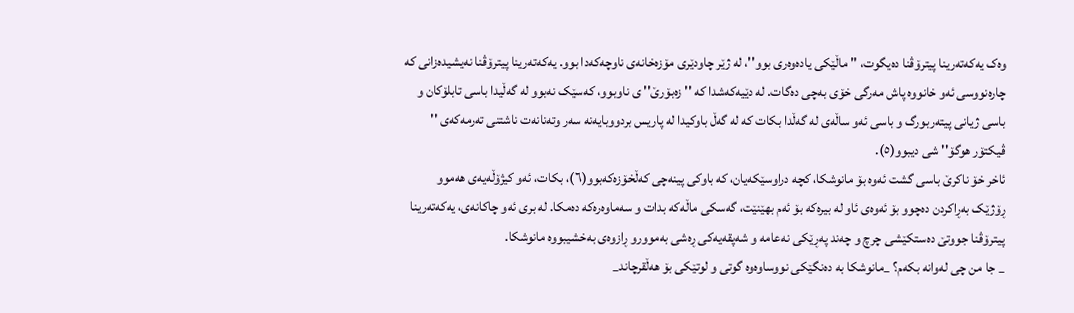وەک یەکەتەرینا پیترۆڤنا دەیگوت، '' ماڵێکی یادەوەری بوو''، لە ژێر چاودێری مۆزەخانەی ناوچەکەدا بوو. یەکەتەرینا پیترۆڤنا نەیشیدەزانی کە چارەنووسی ئەو خانووە پاش مەرگی خۆی بەچی دەگات. لە دێیەکەشدا کە '' زەبۆرێ'' ی ناوبوو، کەسێک نەبوو لە گەڵیدا باسی تابلۆکان و باسی ژیانی پیتەربورگ و باسی ئەو ساڵەی لە گەڵدا بکات کە لە گەڵ باوکیدا لە پاریس بردووبایەنە سەر وتەنانەت ناشتنی تەرمەکەی '' ڤیکتۆر هوگۆ'' شی دیبوو(٥).
ئاخر خۆ ناکرێ باسی گشت ئەوە بۆ مانوشکا، کچە دراوسێکەیان، کە باوکی پینەچی کەڵخۆزەکەبوو(٦)، بکات، ئەو کیژۆڵەیەی هەموو ڕۆژێک بەڕاکردن دەچوو بۆ ئەوەی ئاو لە بیرەکە بۆ ئەم بهێنێت، گەسکی ماڵەکە بدات و سەماوەرەکە دەمکا. لە بری ئەو چاکانەی، یەکەتەرینا پیترۆڤنا جووتێ دەستکێشی چرچ و چەند پەڕێکی نەعامە و شەپقەیەکی ڕەشی بەموورو ڕازوەی بەخشیبووە مانوشکا.
_ جا من چی لەوانە بکەم؟ _مانوشکا بە دەنگێکی نووساوەوە گوتی و لوتێکی بۆ هەڵقرچاند_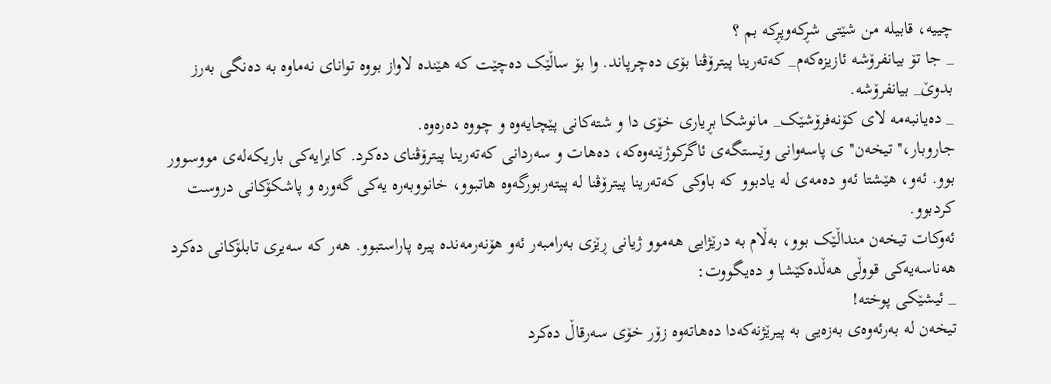چییە، قابیلە من شێتی شڕکەوپڕکە بم ؟
_ جا تۆ بیانفرۆشە ئازیزەکەم_ کەتەرینا پیترۆڤنا بۆی دەچرپاند. وا بۆ ساڵێک دەچێت کە هێندە لاواز بووە توانای نەماوە بە دەنگی بەرز بدوێ_ بیانفرۆشە.
_ دەیانبەمە لای کۆنەفرۆشێک_ مانوشکا بڕیاری خۆی دا و شتەکانی پێچایەوە و چووە دەرەوە.
جاروبار،'' تیخەن'' ی پاسەوانی وێستگەی ئاگرکوژێنەوەکە، دەهات و سەردانی کەتەرینا پیترۆڤنای دەکرد. کابرایەکی باریکەلەی مووسوور بوو. ئەو، هێشتا ئەو دەمەی لە یادبوو کە باوکی کەتەرینا پیترۆڤنا لە پیتەربورگەوە هاتبوو، خانووبەرە یەکی گەورە و پاشکۆکانی دروست کردبوو.
ئەوکات تیخەن منداڵێک بوو، بەڵام بە درێژایی هەموو ژیانی ڕێزی بەرامبەر ئەو هۆنەرمەندە پیرە پاراستبوو. هەر کە سەیری تابلۆکانی دەکرد هەناسەیەکی قووڵی هەڵدەکێشا و دەیگووت:
_ ئیشێکی پوختە!
تیخەن لە بەرئەوەی بەزەیی بە پیرێژنەکەدا دەهاتەوە زۆر خۆی سەرقاڵ دەکرد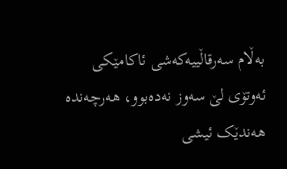بەڵام سەرقاڵییەکەشی ئاکامێکی ئەوتۆی لێ سەوز نەدەبوو، هەرچەندە هەندێک ئیشی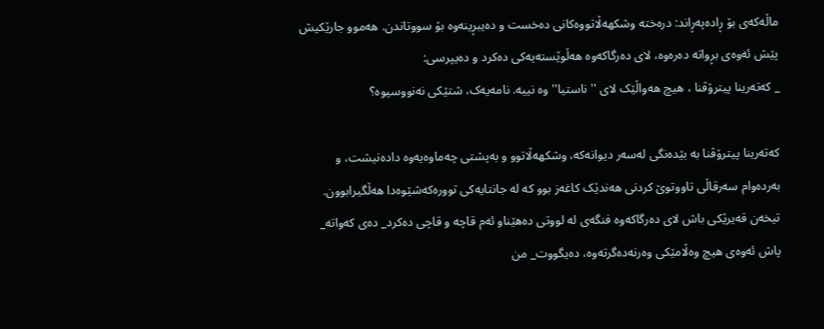ماڵەکەی بۆ ڕادەپەڕاند: درەختە وشکهەڵاتووەکانی دەخست و دەیبڕینەوە بۆ سووتاندن. هەموو جارێکیش پێش ئەوەی بڕواتە دەرەوە، لای دەرگاکەوە هەڵوێستەیەکی دەکرد و دەیپرسی:
_ کەتەرینا پیترۆڤنا ، هیچ هەواڵێک لای '' ناستیا'' وە نییە. نامەیەک، شتێکی نەنووسیوە؟

کەتەرینا پیترۆڤنا بە بێدەنگی لەسەر دیوانەکە، وشکهەڵاتوو و بەپشتی چەماوەیەوە دادەنیشت، و بەردەوام سەرقاڵی تاووتوێ کردنی هەندێک کاغەز بوو کە لە جانتایەکی توورەکەشێوەدا هەڵگیرابوون. تیخەن قەیرێکی باش لای دەرگاکەوە فنگەی لە لووتی دەهێناو ئەم قاچە و قاچی دەکرد_ دەی کەواتە_ پاش ئەوەی هیچ وەڵامێکی وەرنەدەگرتەوە، دەیگووت_ من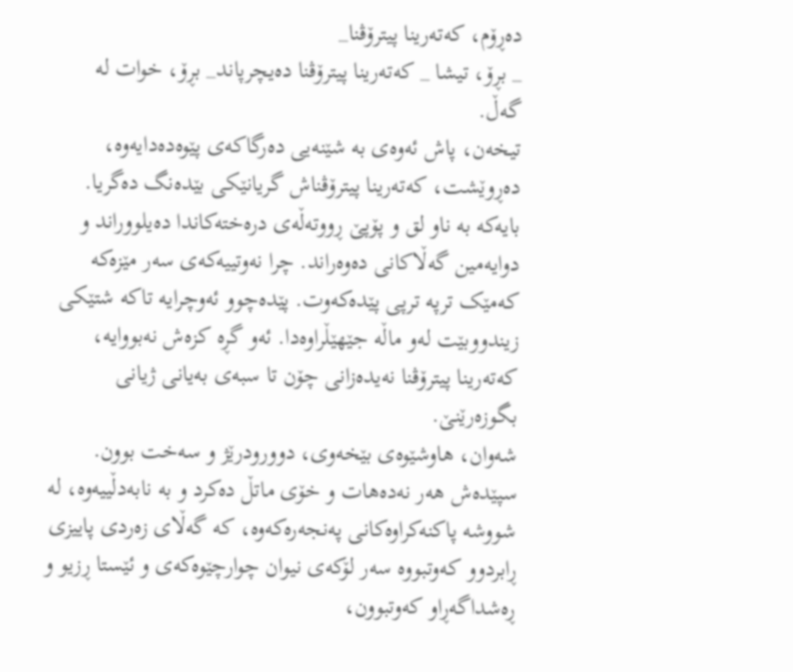دەڕۆم، کەتەرینا پیترۆڤنا_
_ بڕۆ، تیشا _ کەتەرینا پیترۆڤنا دەیچرپاند_ بڕۆ، خوات لە گەڵ.
تیخەن، پاش ئەوەی بە شێنەیی دەرگاکەی پێوەدەدایەوە، دەڕوێشت، کەتەرینا پیترۆڤناش گریانێکی بێدەنگ دەگریا. بایەکە بە ناو لق و پۆپێ ڕووتەڵەی درەختەکاندا دەیلووراند و دوایەمین گەڵاکانی دەوەراند. چرا نەوتییەکەی سەر مێزەکە کەمێک ترپە ترپی پێدەکەوت. پێدەچوو ئەوچرایە تاکە شتێکی زیندووبێت لەو ماڵە جێهێڵراوەدا. ئەو گڕە کزەش نەبووایە، کەتەرینا پیترۆڤنا نەیدەزانی چۆن تا سبەی بەیانی ژیانی بگوزەرێنێ.
شەوان، هاوشێوەی بێخەوی، دوورودرێژ و سەخت بوون. سپێدەش هەر نەدەهات و خۆی ماتڵ دەکرد و بە نابەدڵییەوە، لە شووشە پاکنەکراوەکانی پەنجەرەکەوە، کە گەڵای زەردی پاییزی ڕابردوو کەوتبووە سەر لۆکەی نیوان چوارچێوەکەی و ئێستا ڕزیو و ڕەشداگەڕاو کەوتبوون،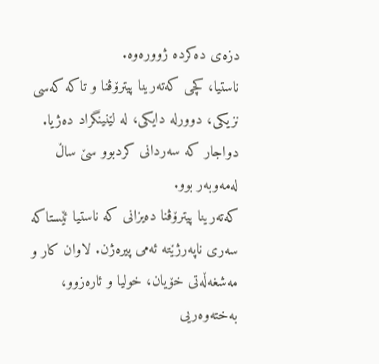دزەی دەکردە ژوورەوە.
ناستیا، کچی کەتەرینا پیترۆڤنا و تاکە کەسی نزیکی، دوورلە دایکی، لە لێنینگراد دەژیا. دواجار کە سەردانی کردبوو سێ ساڵ لەمەوبەر بوو.
کەتەرینا پیترۆڤنا دەیزانی کە ناستیا ئێستاکە سەری ناپەرژێتە ئەمی پیرەژن. لاوان کار و مەشغەڵەتی خۆیان، خولیا و ئارەزوو، بەختەوەریی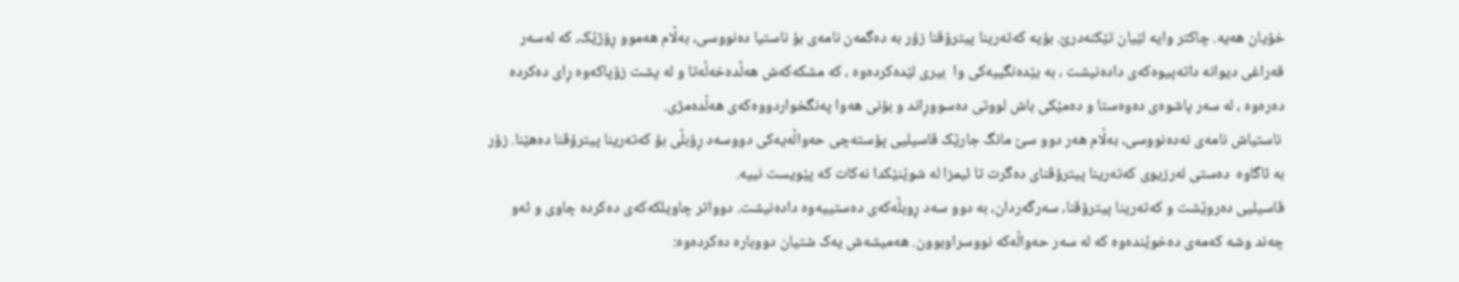خۆیان هەیە. چاکتر وایە لێیان تێکنەدرێ. بۆیە کەتەرینا پیترۆڤنا زۆر بە دەگمەن نامەی بۆ ناستیا دەنووسی، بەڵام هەموو ڕۆژێک، کە لەسەر قەراغی دیوانە داتەپیوەکەی دادەنیشت ، بە بێدەنگییەکی وا  بیری لێدەکردەوە ، کە مشکەکەش هەڵدەخەڵەتا و لە پشت زۆپاکەوە ڕای دەکردە دەرەوە ، لە سەر پاشوەی دەوەستا و دەمێکی باش لووتی دەسووڕاند و بۆنی هەوا پەنگخواردووەکەی هەڵدەمژی.
 ناستیاش نامەی نەدەنووسی، بەڵام هەر دوو سێ مانگ جارێک ڤاسیلیی پۆستەچی حەواڵەیەکی دووسەد ڕۆبڵی بۆ کەتەرینا پیترۆڤنا دەهێنا. زۆر بە ئاگاوە  دەستی لەرزیوی کەتەرینا پیترۆڤنای دەگرت تا ئیمزا لە شوێنێکدا نەکات کە پێویست نییە.
ڤاسیلیی دەروێشت و کەتەرینا پیترۆڤنا، سەرگەردان، بە دوو سەد ڕوبڵەکەی دەستییەوە دادەنیشت. دوواتر چاویلکەکەی دەکردە چاوی و ئەو چەند وشە کەمەی دەخوێندەوە کە لە سەر حەواڵەکە نووسراوبوون. هەمیشەش یەک شتیان دووبارە دەکردەوە: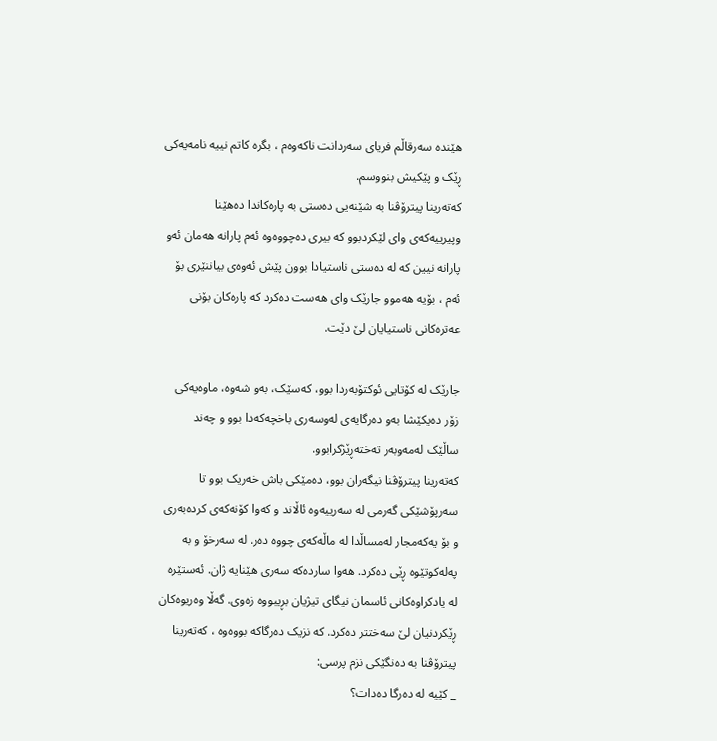هێندە سەرقاڵم فریای سەردانت ناکەوەم ، بگرە کاتم نییە نامەیەکی ڕێک و پێکیش بنووسم.
کەتەرینا پیترۆڤنا بە شێنەیی دەستی بە پارەکاندا دەهێنا وپیرییەکەی وای لێکردبوو کە بیری دەچووەوە ئەم پارانە هەمان ئەو پارانە نیین کە لە دەستی ناستیادا بوون پێش ئەوەی بیاننێری بۆ ئەم ، بۆیە هەموو جارێک وای هەست دەکرد کە پارەکان بۆنی عەترەکانی ناستیایان لێ دێت.

جارێک لە کۆتایی ئوکتۆبەردا بوو، کەسێک، بەو شەوە، ماوەیەکی زۆر دەیکێشا بەو دەرگایەی لەوسەری باخچەکەدا بوو و چەند ساڵێک لەمەوبەر تەختەڕێژکرابوو.
کەتەرینا پیترۆڤنا نیگەران بوو، دەمێکی باش خەریک بوو تا سەرپۆشێکی گەرمی لە سەرییەوە ئاڵاند و کەوا کۆنەکەی کردەبەری و بۆ یەکەمجار لەمساڵدا لە ماڵەکەی چووە دەر. لە سەرخۆ و بە پەلەکوتێوە ڕێی دەکرد. هەوا ساردەکە سەری هێنایە ژان. ئەستێرە لە یادکراوەکانی ئاسمان نیگای تیژیان بڕیبووە زەوی. گەڵا وەریوەکان ڕێکردنیان لێ سەختتر دەکرد. کە نزیک دەرگاکە بووەوە ، کەتەرینا پیترۆڤنا بە دەنگێکی نزم پرسی:
_ کێیە لە دەرگا دەدات؟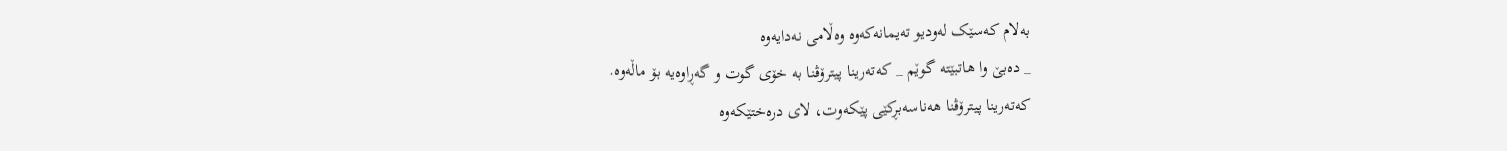بەلام کەسێک لەودیو تەیمانەکەوە وەڵامی نەدایەوە
_ دەبێ وا هاتبێتە گوێم _ کەتەرینا پیترۆڤنا بە خۆی گوت و گەڕاوەیە بۆ ماڵەوە.
کەتەرینا پیترۆڤنا هەناسەبڕکێی پێکەوت، لای درەختێکەوە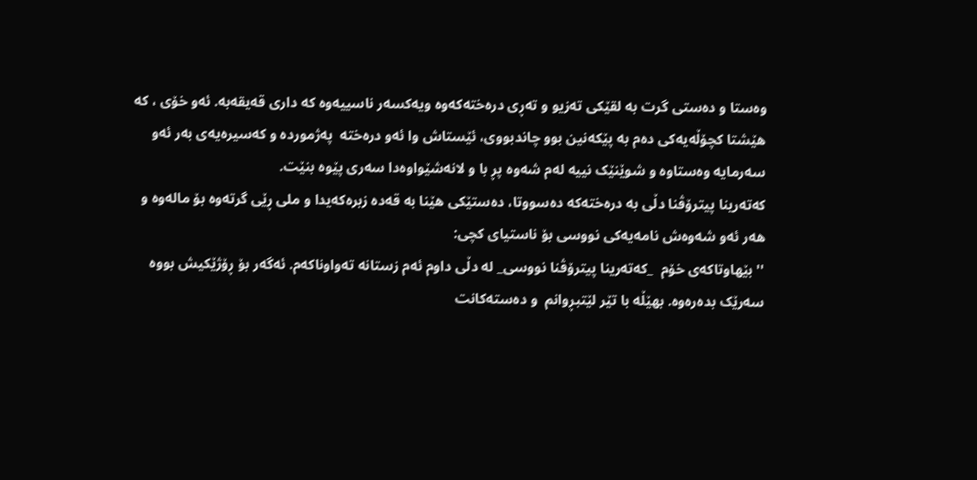وەستا و دەستی گرت بە لقێکی تەزیو و تەڕی درەختەکەوە ویەکسەر ناسییەوە کە داری قەیقەبە. ئەو خۆی ، کە هێشتا کچۆڵەیەکی دەم بە پێکەنین بوو چاندبووی، ئێستاش وا ئەو درەختە  پەژموردە و کەسیرەیەی بەر ئەو سەرمایە وەستاوە و شوێنێک نییە لەم شەوە پڕ با و لانەشێواوەدا سەری پێوە بنێت.
کەتەرینا پیترۆڤنا دڵی بە درەختەکە دەسووتا، دەستێکی هێنا بە قەدە زبرەکەیدا و ملی ڕێی گرتەوە بۆ مالەوە و هەر ئەو شەوەش نامەیەکی نووسی بۆ ناستیای کچی:
'' بێهاوتاکەی خۆم  _کەتەرینا پیترۆڤنا نووسی_ لە دڵی داوم ئەم زستانە تەواوناکەم. ئەگەر بۆ ڕۆژێکیش بووە سەرێک بدەرەوە. بهێڵە با تێر لێتبڕوانم  و دەستەکانت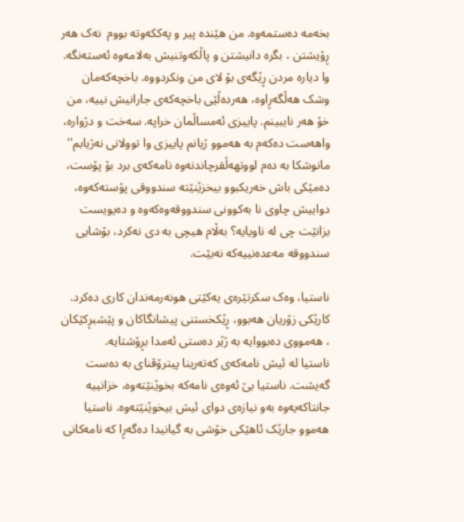بخەمە دەستمەوە. من هێندە پیر و پەککەوتە بووم  نەک هەر ڕۆیشتن ، بگرە دانیشتن و پاڵکەوتنیش بەلامەوە ئەستەنگە. وا دیارە مردن ڕێگەی بۆ لای من ونکردووە. باخچەکەمان وشک هەڵگەڕاوە، هەردەڵێی باخچەکەی جارانیش نییە، من خۆ هەر نایبینم. پاییزی ئەمساڵمان خراپە. سەخت و دژوارە، واهەست دەکەم بە هەموو ژیانم پاییزی وا توولانی نەژیابم''
مانوشکا بە دەم لووتهەڵقرچاندنەوە نامەکەی برد بۆ پۆست، دەمێکی باش خەریکبوو بیخزێنێتە سندووقی پۆستەکەوە، دواییش چاوی نا بەکوونی سندووقەوەکەوە و دەیویست بزانێت چی لە ناویایە؟ بەڵام هیچی بە دی نەکرد، بۆشایی سندووقە مەعدەنییەکە نەبێت.

ناستیا، وەک سکرتێرەی یەکێتی هونەرمەندان کاری دەکرد. کارێکی زۆریان هەبوو، ڕێکخستنی پیشانگاکان و پێشبڕکێکان ، هەمووی دەبووایە بە ژێر دەستی ئەمدا بڕۆشتایە.
ناستیا لە ئیش نامەکەی کەتەرینا پیترۆڤنای بە دەست گەیشت. ناستیا بێ ئەوەی نامەکە بخوێنێتەوە، خزانییە جانتاکەیەوە بەو نیازەی دوای ئیش بیخوێنێتەوە. ناستیا هەموو جارێک ئاهێکی خۆشی بە گیانیدا دەگەڕا کە نامەکانی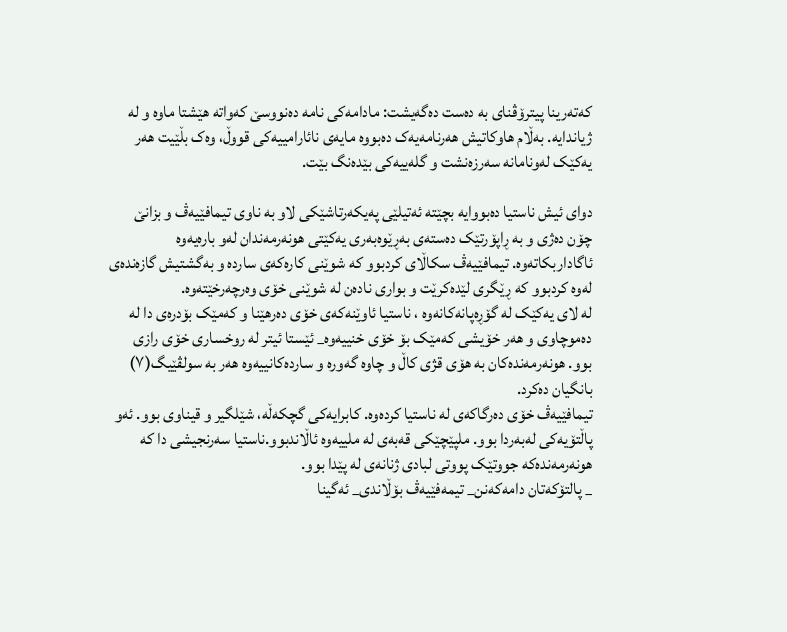کەتەرینا پیترۆڤنای بە دەست دەگەیشت: مادامەکی نامە دەنووسێ کەواتە هێشتا ماوە و لە ژیاندایە. بەڵام هاوکاتیش هەرنامەیەک دەبووە مایەی نائارامییەکی قووڵ، وەک بڵێیت هەر یەکێک لەونامانە سەرزەنشت و گلەییەکی بێدەنگ بێت.

دوای ئیش ناستیا دەبووایە بچێتە ئەتیلێی پەیکەرتاشێکی لاو بە ناوی تیمافێیەڤ و بزانێ چۆن دەژی و بە ڕاپۆرتێک دەستەی بەڕێوەبەری یەکێتی هونەرمەندان لەو بارەیەوە ئاگاداربکاتەوە. تیمافێیەڤ سکاڵای کردبوو کە شوێنی کارەکەی ساردە و بەگشتیش گازەندەی لەوە کردبوو کە ڕێگری لێدەکرێت و بواری نادەن لە شوێنی خۆی وەرچەرخێتەوە.
لە لای یەکێک لە گۆڕەپانەکانەوە ، ناستیا ئاوێنەکەی خۆی دەرهێنا و کەمێک بۆدرەی دا لە دەموچاوی و هەر خۆیشی کەمێک بۆ خۆی خنییەوە_ ئێستا ئیتر لە روخساری خۆی رازی بوو. هونەرمەندەکان بە هۆی قژی کاڵ و چاوە گەورە و ساردەکانییەوە هەر بە سولڤێیگ(٧) بانگیان دەکرد.
تیمافێیەڤ خۆی دەرگاکەی لە ناستیا کردەوە. کابرایەکی گچکەڵە، شێلگیر و قیناوی بوو. ئەو پاڵتۆیەکی لەبەردا بوو. ملپێچێکی قەبەی لە ملییەوە ئاڵاندبوو.ناستیا سەرنجیشی دا کە هونەرمەندەکە جووتێک پووتی لبادی ژنانەی لە پێدا بوو.
_ پالتۆکەتان دامەکەنن_ تیمەفێیەڤ بۆڵاندی_ ئەگینا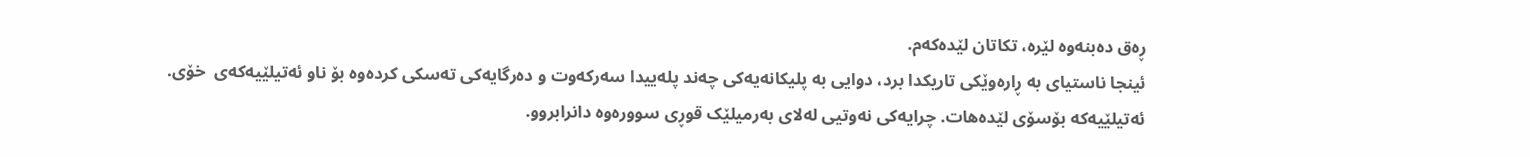ڕەق دەبنەوە لێرە، تکاتان لێدەکەم.
ئینجا ناستیای بە ڕارەوێکی تاریکدا برد، دوایی بە پلیکانەیەکی چەند پلەییدا سەرکەوت و دەرگایەکی تەسکی کردەوە بۆ ناو ئەتیلێیەکەی  خۆی.
ئەتیلێیەکە بۆسۆی لێدەهات. چرایەکی نەوتیی لەلای بەرمیلێک قوڕی سوورەوە دانرابروو.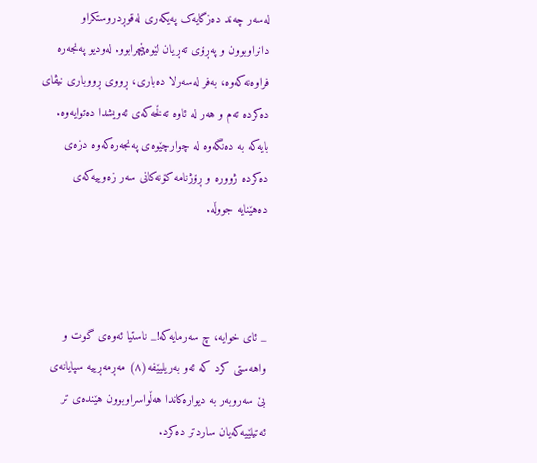لەسەر چەند دەزگایەک پەیکەری لەقوڕدروستکراو دانراوبوون و پەڕۆی تەڕیان لێوەپێچرابوو. لەودیو پەنجەرە فراوەنەکەوە، بەفر لەسەرلا دەباری، ڕووی ڕووباری نیڤای دەکردە تەم و هەر لە ئاوە تەڵخەکەی ئەویشدا دەتوایەوە. بایەکە بە دەنگەوە لە چوارچێوەی پەنجەرەکەوە دزەی دەکردە ژوورە و ڕۆژنامە کۆنەکانی سەر زەوییەکەی دەهێنایە جووڵە.



_ ئای خوایە، چ سەرمایەکە!_ ناستیا ئەوەی گوت و واهەستی کرد کە ئەو بەریلیێفە(٨) مەڕمەڕییە سپایانەی بێ سەروبەر بە دیوارەکاندا هەڵواسراوبوون هێندەی تر ئەتیلێیەکەیان ساردتر دەکرد.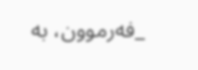_فەرموون، بە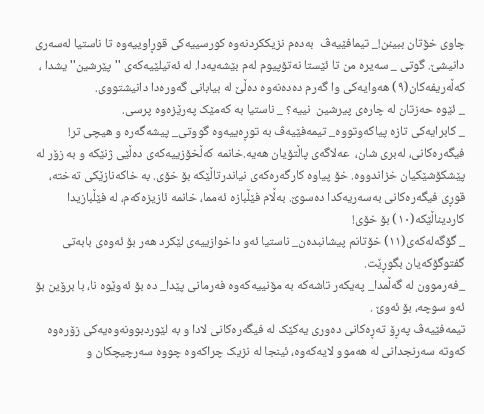چاوی خۆتان ببینن!_ تیمافێیەڤ  بەدەم نزیککردنەوە کورسییەکی قوڕاوییەوە تا ناستیا لەسەری  دانیشێ. گوتی _ سەیرە من تا ئێستا نەتۆپیوم لەم بێشەیەدا. لە ئەتیلێیەکەی ''پێرشین''یشدا ، کەڵەریفەکان(٩) هەوایەکی وا گەرم دەدەنەوە دەڵێ لە بیابانی گەورەدا دانیشتووی.
_ ئێوە حەزتان لە چارەی پیرشین  نییە؟ _ ناستیا بە کەمێک پەرێزەوە پرسی.
_ کابرایەکی تازە پیاکەوتووە_ تیمەفێیەڤ بە توڕەییەوە گووتی_ پیشەگەرە و هیچی تر! فیگەرەکانی، لەبری شان،  عەلاگەی پاڵتۆیان هەیە.خانمە کەڵخۆزییەکەی دەڵێی ژنێکە و بە زۆر لە پێشکۆشێکیان خزاندووە. خۆ پیاوە کارگەرەکەی نیاندرتاڵێکە بۆ خۆی. بە خاکەنازێکی تەختە، قوڕی فیگەرەکانی بەسەریەکدا دەسوێ. بەڵام فێڵبازە ئەمما، خانمە ئازیزەکەم، لە فێڵبازیدا کاردیناڵێکە(١٠) بۆ خۆی!
_ گۆگەلەکەی(١١) خۆتانم پیشانبدەن_ ناستیا ئەو داخوازییەی لێکرد هەر بۆ ئەوەی بابەتی گفتوگۆکەیان بگوڕێت.
_فەرموون لە گەڵمدا_ پەیکەر تاشەکە بە مۆنییەکەوە فەرمانی پێدا_ دە بۆ ئەوێوە نا، با برۆین بۆ ئەو سوچە، بۆ ئەوێ .
تیمەفێیەڤ پەڕۆ تەڕەکانی دەوری یەکێک لە فیگەرەکانی لادا و بە لێوردبوونەوەیەکی زۆرەوە کەوتە سەرنجدانی لە هەموو لایەکەوە، ئینجا لە نزیک چراکەوە چووە سەرچیچکان و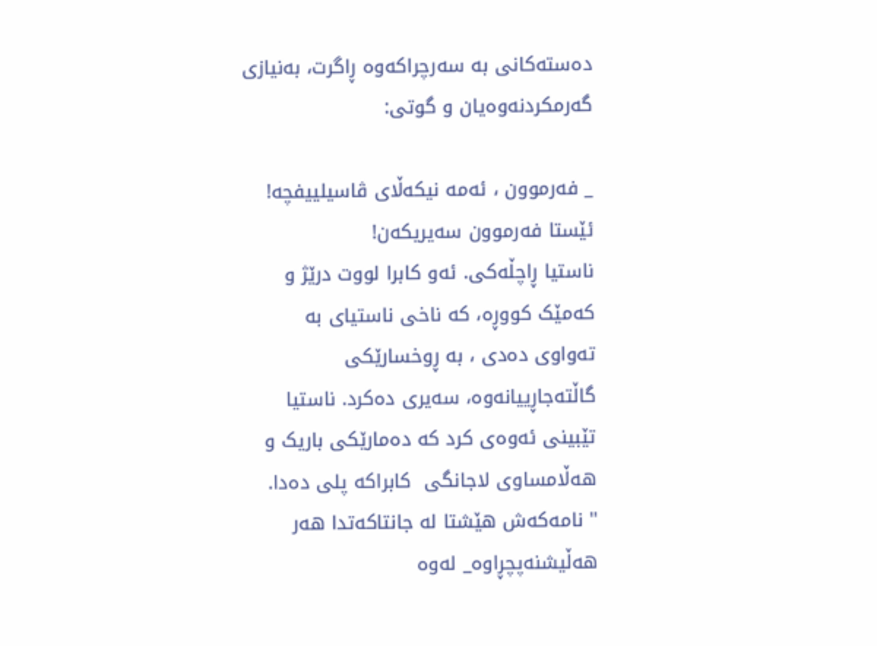دەستەکانی بە سەرچراکەوە ڕاگرت، بەنیازی گەرمکردنەوەیان و گوتی:

_ فەرموون ، ئەمە نیکەڵای ڤاسیلییفچە! ئێستا فەرموون سەیریکەن!
ناستیا ڕاچڵەکی. ئەو کابرا لووت درێژ و کەمێک کووڕە، کە ناخی ناستیای بە تەواوی دەدی ، بە ڕوخسارێکی گاڵتەجاڕییانەوە، سەیری دەکرد. ناستیا تێبینی ئەوەی کرد کە دەمارێکی باریک و هەڵامساوی لاجانگی  کابراکە پلی دەدا.
'' نامەکەش هێشتا لە جانتاکەتدا هەر هەڵیشنەپچڕاوە_ لەوە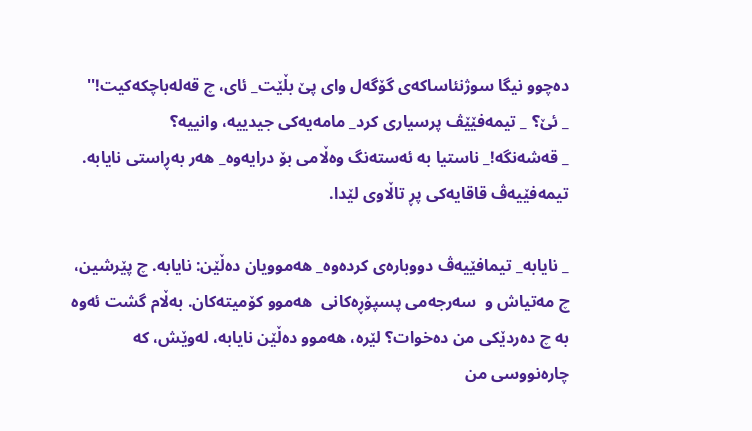دەچوو نیگا سوژنئاساكەی گۆگەل وای پێ بڵێت_ ئای، چ قەلەباچکەکیت!''
_ ئێ؟ _ تیمەفێێڤ پرسیاری کرد_ مامەیەکی جیدییە، وانییە؟
_ قەشەنگە!_ ناستیا بە ئەستەنگ وەڵامی بۆ درایەوە_ هەر بەڕاستی نایابە.
تیمەفێیەڤ قاقایەکی پڕ تاڵاوی لێدا.

_ نایابە_ تیمافێیەڤ دووبارەی کردەوە_ هەموویان دەڵێن: نایابە. چ پێرشین، چ مەتیاش و  سەرجەمی پسپۆڕەکانی  هەموو کۆمیتەکان. بەڵام گشت ئەوە بە چ دەردێکی من دەخوات؟ لێرە، هەموو دەڵێن نایابە، لەوێش، کە چارەنووسی من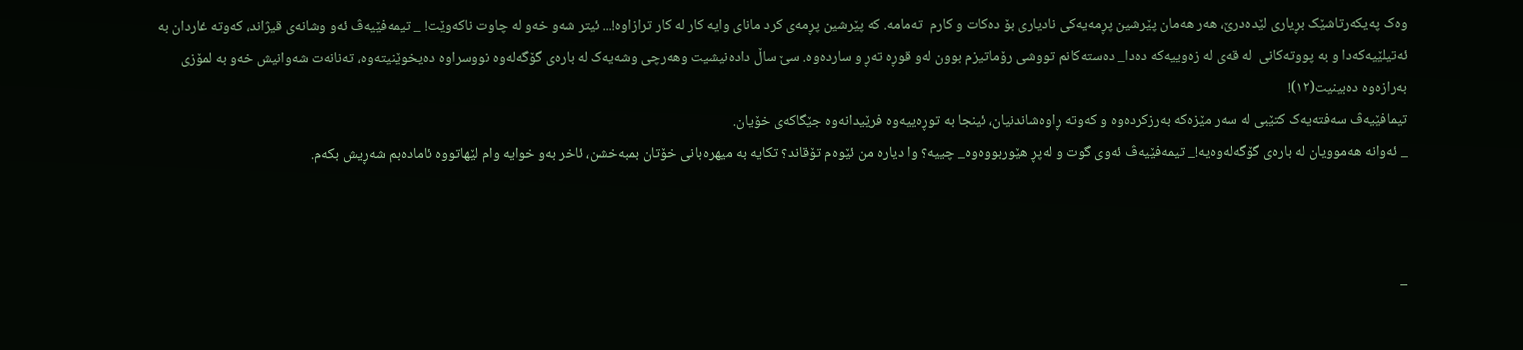وەک پەیکەرتاشێک بڕیاری لێدەدرێ، هەر هەمان پێرشین پڕمەیەکی نادیاری بۆ دەکات و کارم  تەمامە. کە پێرشین پڕمەی کرد مانای وایە کار لە کار ترازاوە!... ئیتر شەو خەو لە چاوت ناکەوێت! _ تیمەفێیەڤ ئەو وشانەی قیژاند، کەوتە غاردان بە ئەتیلێیەکەدا و بە پووتەکانی  لە قەی لە زەوییەکە دەدا_ دەستەکانم تووشی رۆماتیزم بوون لەو قوڕە تەڕ و ساردەوە. سێ ساڵ دادەنیشیت وهەرچی وشەیەک لە بارەی گۆگەلەوە نووسراوە دەیخوێنیتەوە، تەنانەت شەوانیش خەو بە لمۆزی بەرازەوە دەبینیت(١٢)!
تیمافێیەڤ سەفتەیەک کتێبی لە سەر مێزەکە بەرزکردەوە و کەوتە ڕاوەشاندنیان، ئینجا بە توڕەییەوە فرێیدانەوە جێگاکەی خۆیان.
_ ئەوانە هەموویان لە بارەی گۆگەلەوەیە!_ تیمەفێیەڤ ئەوی گوت و لەپڕ هێوربووەوە_ چییە؟ وا دیارە من ئێوەم تۆقاند؟ تکایە بە میهرەبانی خۆتان بمبەخشن، ئاخر بەو خوایە وام لێهاتووە ئامادەبم شەڕیش بکەم.



_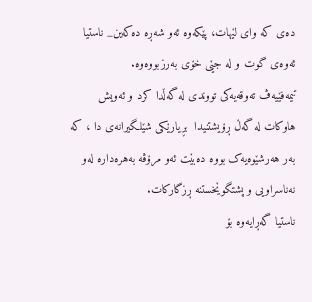دەی کە وای لێهات، پێکەوە ئەو شەڕە دەکەین_ ناستیا ئەوەی گوت و لە جێی خۆی بەرزبووەوە.
تیمەفێیەڤ تەوقەیەکی تووندی لە گەڵدا کرد و ئەویش هاوکات لە گەڵ ڕۆیشتنیدا  بڕیارێکی شێلگیرانەی دا ، کە  بەر هەرشێوەیەک بووە دەبێت ئەو مرۆڤە بەهرەدارە لەو نەناسراویی و پشتگوێخستنە ڕزگارکات.
ناستیا گەڕایەوە بۆ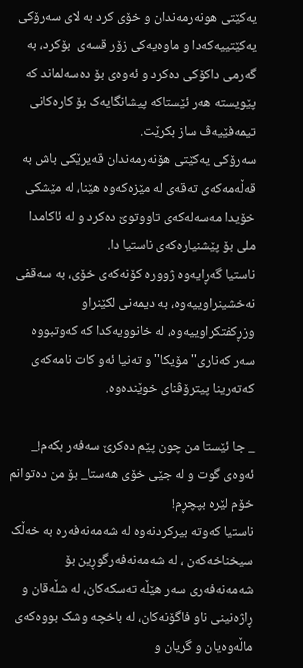یەکێتی هونەرمەندان و خۆی کرد بە لای سەرۆکی یەکێتییەکەدا و ماوەیەکی زۆر قسەی  بۆکرد، بە گەرمی داکۆکی دەکرد و ئەوەی بۆ دەسەلماند کە پێویستە هەر ئێستاکە پیشانگایەک بۆ کارەکانی تیمەفێیەڤ ساز بکرێت.
سەرۆکی یەکێتی هۆنەرمەندان قەیرێکی باش بە قەڵەمەکەی تەقەی لە مێزەکەوە هێنا، لە مێشکی خۆیدا مەسەلەکەی تاووتوێ دەکرد و لە ئاکامدا ملی بۆ پێشنیارەکەی ناستیا دا.
ناستیا گەڕایەوە ژوورە کۆنەکەی خۆی، بە سەقفی نەخشینراوییەوە، بە دیمەنی لکێنراو وزڕکفتکراوییەوە، لە خانوویەکدا کە کەوتبووە سەر کەناری'' مۆیکا'' و تەنیا ئەو کات نامەکەی کەتەرینا پیترۆڤنای خوێندەوە.

_ جا ئێستا من چون پێم دەکرێ سەفەر بکەم!_ ئەوەی گوت و لە جێی خۆی هەستا_ بۆ من دەتوانم خۆم لێرە بپچڕم!
ناستیا کەوتە بیرکردنەوە لە شەمەنەفەرە بە خەڵک سیخناخەکەن ، لە شەمەنەفەرگوڕین بۆ شەمەنەفەری سەر هێڵە تەسکەکان، لە شڵەقان و ڕاژەنینی ناو فاگۆنەکان، لە باخچە وشک بووەکەی ماڵەوەیان و گریان و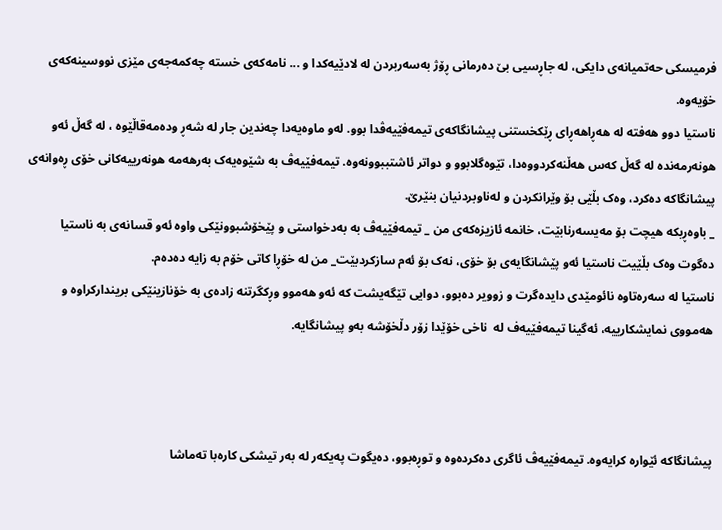فرمیسکی حەتمیانەی دایکی، لە جاڕسیی بێ دەرمانی ڕۆژ بەسەربردن لە لادێیەکدا و ... نامەکەی خستە چەکمەجەی مێزی نووسینەکەی خۆیەوە.
ناستیا دوو هەفتە لە هەڕاهەڕای ڕێکخستنی پیشانگاکەی تیمەفێیەڤدا بوو. لەو ماوەیەدا چەندین جار لە شەڕ ودەمەقاڵێوە ، لە گەڵ ئەو هونەرمەندە لە گەڵ کەس هەڵنەکردووەدا، تێوەگلابوو و دواتر ئاشتببوونەوە. تیمەفێیەڤ بە شێوەیەک بەرهەمە هونەرییەکانی خۆی ڕەوانەی پیشانگاکە دەکرد، وەک بڵێی بۆ وێرانکردن و لەناوبردنیان بنێرێ.
_ باوەڕبکە هیچت بۆ مەیسەرنابێت، خانمە ئازیزەکەی من _ تیمەفێیەڤ بە بەدخواستی و پێخۆشبوونێکی واوە ئەو قسانەی بە ناستیا دەگوت وەک بڵێیت ناستیا ئەو پێشانگایەی بۆ خۆی، نەک بۆ ئەم سازکردبێت_ من لە خۆڕا کاتی خۆم بە زایە دەدەم.
ناستیا لە سەرەتاوە نائومێدی دایدەگرت و زوویر دەبوو، دوایی تێگەیشت کە ئەو هەموو وڕکگرتنە زادەی بە خۆنازینێکی بریندارکراوە و هەمووی نمایشکارییە، ئەگینا تیمەفێیەف لە  ناخی خۆێدا زۆر دڵخۆشە بەو پیشانگایە.



پیشانگاکە ئێوارە کرایەوە. تیمەفێیەڤ ئاگری دەکردەوە و توڕەبوو، دەیگوت پەیکەر لە بەر تیشکی کارەبا تەماشا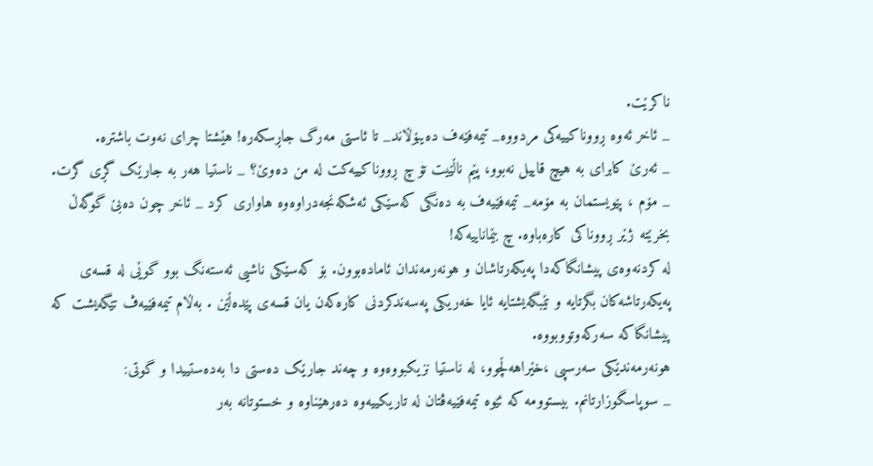ناکرێت.
_ ئاخر ئەوە ڕووناکییەکی مردووە_ تیمەفێەف دەیبۆڵاند_ تا ئاستی مەرگ جاڕسکەرە! هێشتا چرای نەوت باشترە.
_ ئەرێ کابرای بە هیچ قاییل نەبوو، پێم ناڵێیت تۆ چ ڕووناکییەکت لە من دەوێ؟ _ ناستیا هەر بە جارێک گڕی گرت.
_ مۆم ، پێویستمان بە مۆمە_ تیمەفێیەف بە دەنگی کەسێکی ئەشکەنجەدراوەوە هاواری کرد _ ئاخر چون دەبێ گوگەڵ بخرێتە ژێر ڕووناکی کارەباوە. چ بێماناییەکە!
لە کردنەوەی پیشانگاکەدا پەیکەرتاشان و هونەرمەندان ئامادەبوون. بۆ کەسێکی ناشیی ئەستەنگ بوو گوێی لە قسەی پەیکەرتاشەکان بگرتایە و تێبگەیشتایە ئایا خەریکی پەسەندکردنی کارەکەن یان قسەی پێدەڵێن . بەڵام تیمەفێیەڤ تێگەیشت کە پیشانگاکە سەرکەوتووبووە.
هونەرمەندێکی سەرسپی ،خێراهەڵچوو، لە ناستیا نزیکبووەوە و چەند جارێک دەستی دا بەدەستییدا و گوتی:
_ سوپاسگوزارتانم. بیستوومە کە ئێوە تیمەفێیەڤتان لە تاریکییەوە دەرهێناوە و خستوتانە بەر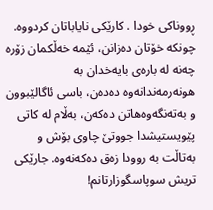ڕووناکی خودا . کارێکی نایاباتان کردووە. چونکە خۆتان دەزانن، ئێمە خەڵکمان زۆرە چەنە لە بارەی بایەخدان بە هونەرمەندانەوە دەدەن، باسی ئاگالێبوون و بەتەنگەوەهاتن دەکەن، بەڵام لە کاتی پێویستیشدا جووتێ چاوی بۆش و بەتاڵت بە روودا زەق دەکەنەوە. جارێکی تریش سوپاسگوزارتانم!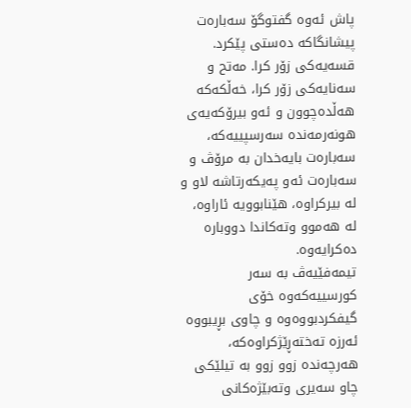پاش ئەوە گفتوگۆ سەبارەت پیشانگاکە دەستی پێکرد. قسەیەکی زۆر کرا. مەتح و سەنایەکی زۆر کرا، خەڵکەکە هەڵدەچوون و ئەو بیرۆکەیەی هونەرمەندە سەرسپییەکە، سەبارەت بایەخدان بە مرۆڤ و سەبارەت ئەو پەیکەرتاشە لاو و لە بیرکراوە، هێنابوویە ئاراوە، لە هەموو وتەکاندا دووبارە دەکرایەوە.
تیمەفێیەڤ بە سەر کورسییەکەوە خۆی گیفکردبووەوە و چاوی بڕیبووە ئەرزە تەختەڕێژکراوەکە، هەرچەندە زوو زوو بە تیلێکی چاو سەیری وتەبێژەکانی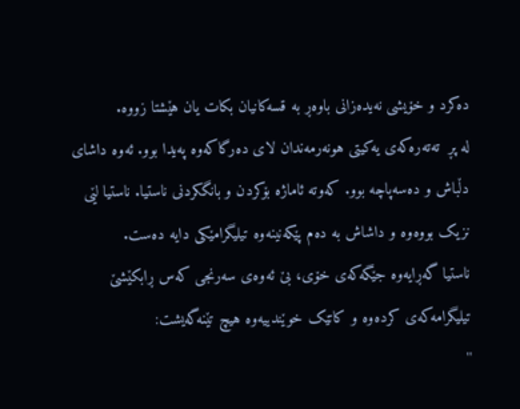دەکرد و خۆیشی نەیدەزانی باوەڕ بە قسەکانیان بکات یان هێشتا زووە.
لە پڕ  تەتەرەکەی یەکیتی هونەرمەندان لای دەرگاکەوە پەیدا بوو. ئەوە داشای دڵباش و دەسەپاچە بوو. کەوتە ئاماژە بۆکردن و بانگکردنی ناستیا. ناستیا لێی نزیک بووەوە و داشاش بە دەم پێکەنینەوە تیلیگرامێکی دایە دەست.
ناستیا گەڕایەوە جێگەکەی خۆی، بێ ئەوەی سەرنجی کەس ڕابکێشێ تیلیگرامەکەی کردەوە و کاتێک خوێندییەوە هیچ تێنەگەیشت:
''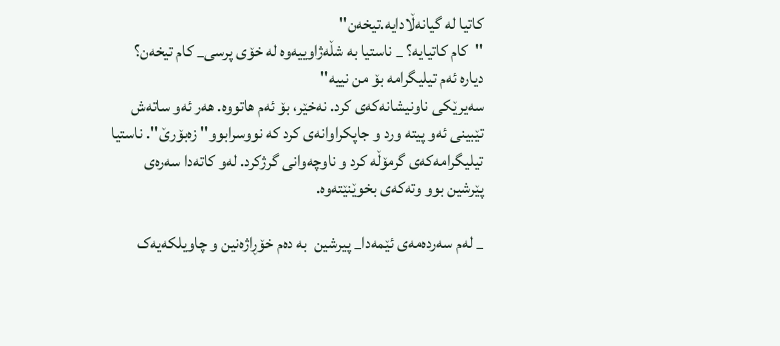كاتیا لە گیانەڵادایە.تیخەن''
''کام کاتیایە؟ _ ناستیا بە شڵەژاوییەوە لە خۆی پرسی_ کام تیخەن؟  دیارە ئەم تیلیگرامە بۆ من نییە''
سەیرێکی ناونیشانەکەی کرد. نەخێر، بۆ ئەم هاتووە. هەر ئەو ساتەش تێبینی ئەو پیتە ورد و جاپکراوانەی کرد کە نووسرابوو'' زەبۆرێ''. ناستیا تیلیگرامەکەی گرمۆڵە کرد و ناوچەوانی گرژکرد. لەو کاتەدا سەرەی پێرشین بوو وتەکەی بخوێنێتەوە.

_ لەم سەردەمەی ئێمەدا_ پیرشین  بە دەم خۆڕاژەنین و چاویلکەیەک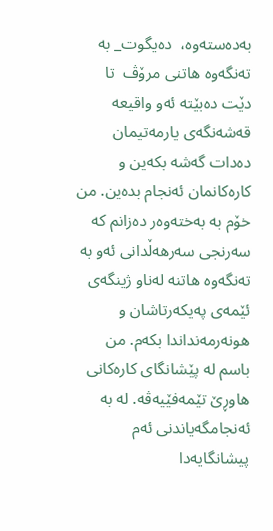بەدەستەوە،  دەیگوت_ بە تەنگەوە هاتنی مرۆڤ  تا دێت دەبێتە ئەو واقیعە قەشەنگەی یارمەتیمان دەدات گەشە بکەین و کارەکانمان ئەنجام بدەین. من خۆم بە بەختەوەر دەزانم کە سەرنجی سەرهەڵدانی ئەو بە تەنگەوە هاتنە لەناو ژینگەی ئێمەی پەیکەرتاشان و هونەرمەنداندا بکەم. من باسم لە پێشانگای کارەکانی هاوڕێ تێمەفێیەڤە. لە بە ئەنجامگەیاندنی ئەم پیشانگایەدا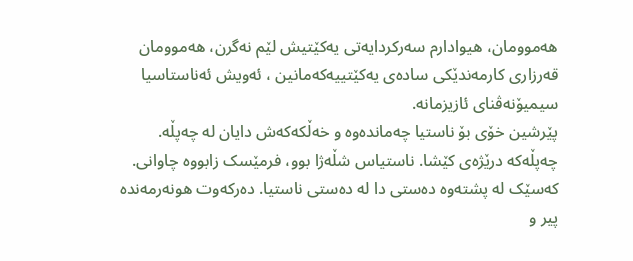هەموومان، هیوادارم سەرکردایەتی یەکێتیش لێم نەگرن، هەموومان قەرزاری کارمەندێکی سادەی یەکێتییەکەمانین ، ئەویش ئەناستاسیا سیمیۆنەڤنای ئازیزمانە.
پێرشین خۆی بۆ ناستیا چەماندەوە و خەڵکەکەش دایان لە چەپڵە. چەپڵەکە درێژەی کێشا. ناستیاس شڵەژا بوو، فرمێسک زابووە چاوانی.
کەسێک لە پشتەوە دەستی دا لە دەستی ناستیا. دەرکەوت هونەرمەندە پیر و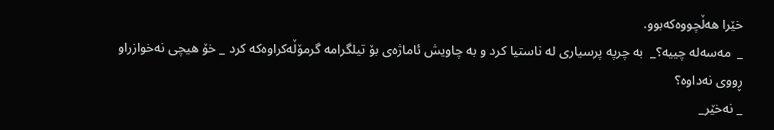خێرا هەڵچووەکەبوو.
_  مەسەلە چییە؟_  بە چرپە پرسیاری لە ناستیا کرد و بە چاویش ئاماژەی بۆ تیلگرامە گرمۆڵەکراوەکە کرد _ خۆ هیچی نەخوازراو ڕووی نەداوە؟
_ نەخێر_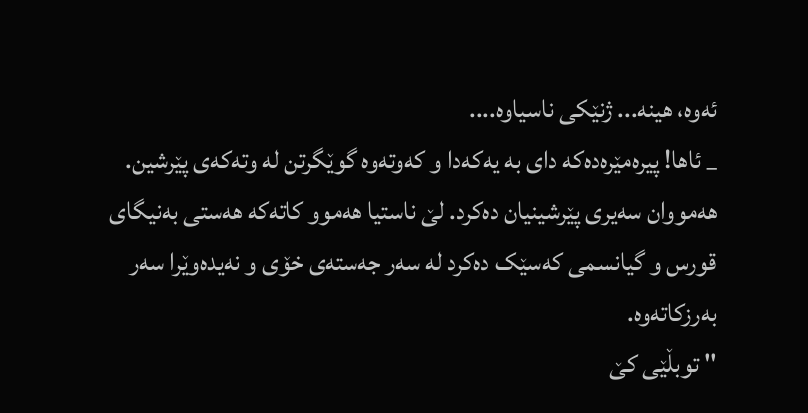ئەوە، هینە... ژنێکی ناسیاوە....
_ ئاها! پیرەمێرەدەکە دای بە یەکەدا و کەوتەوە گوێگرتن لە وتەکەی پێرشین.
هەمووان سەیری پێرشینیان دەکرد. لێ ناستیا هەموو کاتەکە هەستی بەنیگای قورس و گیانسمی کەسێک دەکرد لە سەر جەستەی خۆی و نەیدەوێرا سەر بەرزکاتەوە.
'' توبڵێی کێ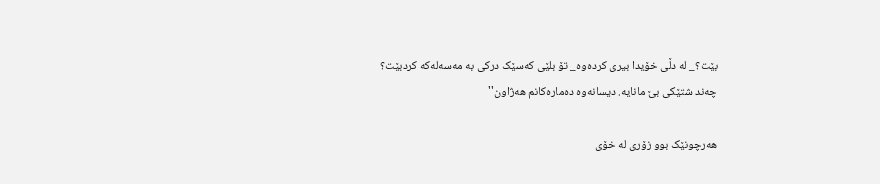بێت؟_ لە دڵی خۆیدا بیری کردەوە_ تۆ بلێی کەسێک درکی بە مەسەلەکە کردبێت؟
چەند شتێکی بێ مانایە. دیسانەوە دەمارەکانم هەژاون''

هەرچونێک بوو زۆری لە خۆی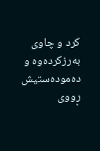کرد و چاوی بەرزکردەوە و دەمودەستیش ڕووی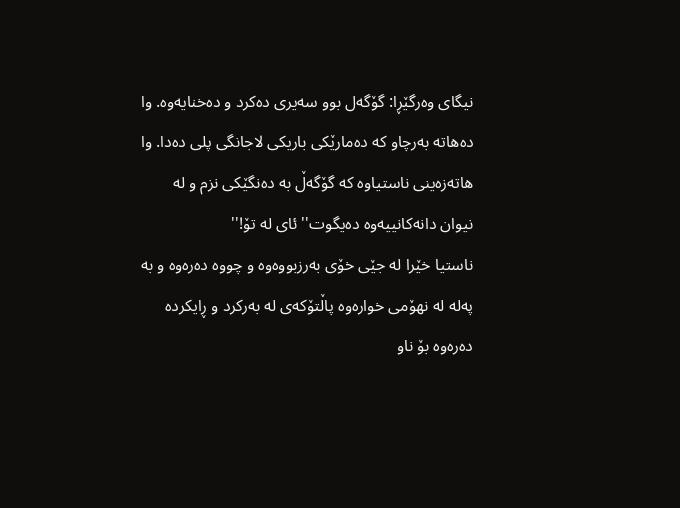نیگای وەرگێڕا: گۆگەل بوو سەیری دەکرد و دەخنایەوە. وا دەهاتە بەرچاو کە دەمارێکی باریکی لاجانگی پلی دەدا. وا هاتەزەینی ناستیاوە کە گۆگەڵ بە دەنگێکی نزم و لە نیوان دانەکانییەوە دەیگوت'' ئای لە تۆ!''
ناستیا خێرا لە جێی خۆی بەرزبووەوە و چووە دەرەوە و بە پەلە لە نهۆمی خوارەوە پاڵتۆکەی لە بەرکرد و ڕایکردە دەرەوە بۆ ناو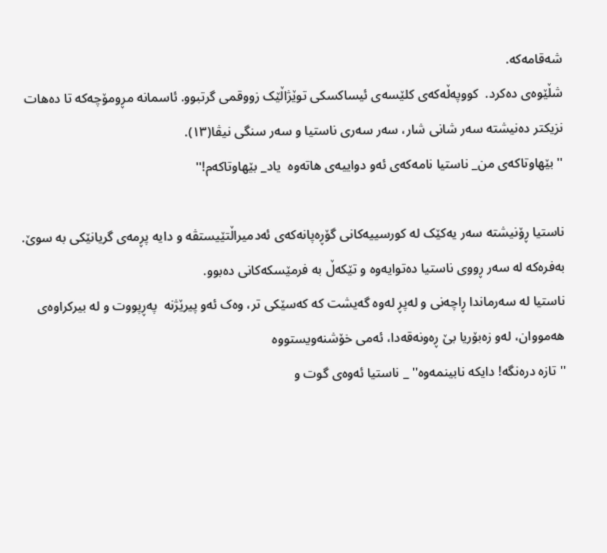شەقامەکە.
شڵێوەی دەکرد.  کووپەڵەکەی کلێسەی ئیساکسکی توێژاڵێک زووقمی گرتبوو. ئاسمانە مڕومۆچەکە تا دەهات نزیکتر دەنیشتە سەر شانی شار، سەر سەری ناستیا و سەر سنگی نیڤا(١٣).
'' بێهاوتاکەی من_ ناستیا نامەکەی ئەو دواییەی هاتەوە  یاد_ بێهاوتاکەم!''

ناستیا ڕۆنیشتە سەر یەکێک لە کورسییەکانی گۆڕەپانەکەی ئەدمیراڵتێیستڤە و دایە پڕمەی گریانێکی بە سوێ. بەفرەکە لە سەر ڕووی ناستیا دەتوایەوە و تێکەڵ بە فرمێسکەکانی دەبوو.
ناستیا لە سەرماندا ڕاچەنی و لەپڕ لەوە گەیشت کە کەسێکی تر، وەک ئەو پیرێژنە  پەڕپووت و لە بیرکراوەی هەمووان، لەو زەبۆریا بێ ڕەونەقەدا، ئەمی خۆشنەویستووە
'' تازە درەنگە! دایکە نابینمەوە'' _ ناستیا ئەوەی گوت و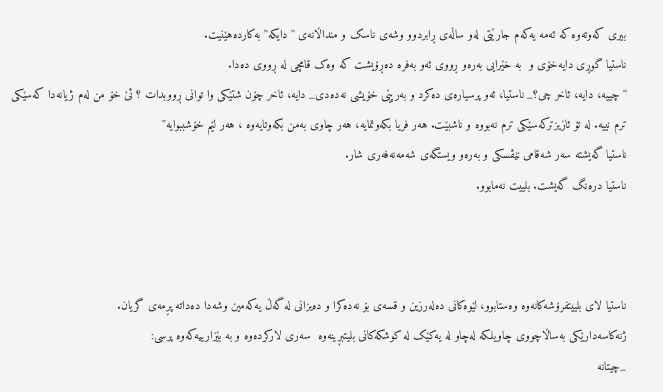بیری کەوتەوە کە ئەمە یەکەم جارێتی لەو ساڵەی ڕابردوو وشەی ناسک و منداڵانەی '' دایکە'' بەکاردەهێنیت.
ناستیا گوڕی دایەخۆی و  بە خێرایی بەرەو ڕووی ئەو بەفرە دەڕۆیشت کە وەک قامچی لە ڕووی دەدا.
'' چییە، دایە، ئاخر چی؟_ ناستیا، ئەو پرسیارەی دەکرد و بەرپێی خۆیشی نەدەدی_ دایە، ئاخر چۆن شتێکی وا توانی ڕووبدات ؟ ئێ خۆ من لەم ژیانەدا کەسێکی ترم نییە. لە تۆ ئازیزترکەسێکی ترم نەبووە و ناشبێت. هەر فریا بکەوتمایە، هەر چاوی بەمن بکەوتایەوە ، هەر لێم خۆشببوایە''
ناستیا گەیشتە سەر شەقامی نێڤسکی و بەرەو ویستگەی شەمەنەفەری شار.
ناستیا درەنگ گەیشت. بلییت نەمابوو.



ناستیا لای بلییتفرۆشەکانەوە وەستابوو، لێوەکانی دەلەرزین و قسەی بۆ نەدەکرا و دەیزانی لە گەڵ یەکەمین وشەدا دەداتە پڕمەی گریان.
ژنەکاسەدارێکی بەساڵاچووی چاویلکە لەچاو لە یەکێک لە کوشکەکانی بلیتبڕینەوە  سەری لارکردەوە و بە بێزارییەکەوە پرسی:
_چیتانە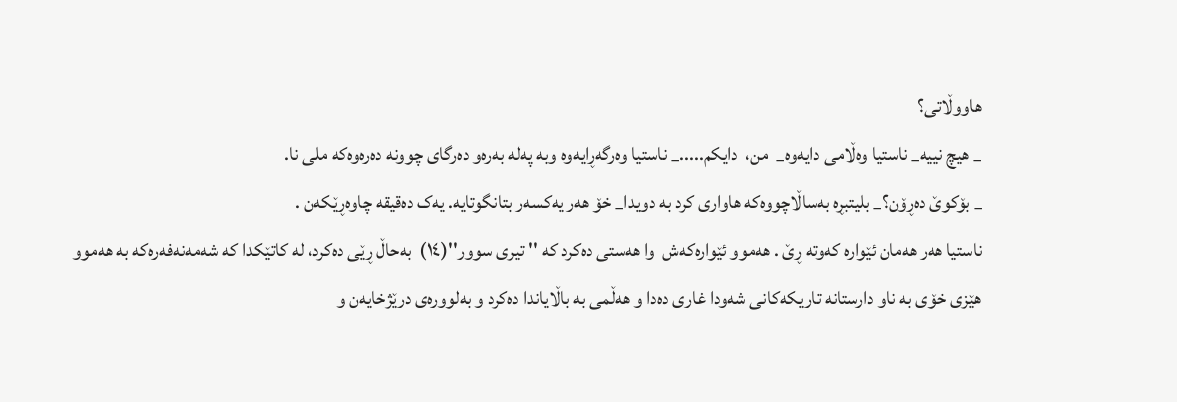هاووڵاتی؟
_ هیچ نییە_ ناستیا وەڵامی دایەوە_  من،  دایکم....._ ناستیا وەرگەڕایەوە وبە پەلە بەرەو دەرگای چوونە دەرەوەکە ملی نا.
_ بۆکوێ دەڕۆن؟_ بلیتبڕە بەساڵاچووەکە هاواری کرد بە دویدا_ خۆ هەر یەکسەر بتانگوتایە. یەک دەقیقە چاوەڕێکەن .
ناستیا هەر هەمان ئێوارە کەوتە ڕێ . هەموو ئێوارەکەش  وا هەستی دەکرد کە '' تیری سوور''(١٤)  بەحاڵ ڕێی دەکرد، لە کاتێکدا کە شەمەنەفەرەکە بە هەموو هێزی خۆی بە ناو دارستانە تاریکەکانی شەودا غاری دەدا و هەڵمی بە باڵایاندا دەکرد و بەلوورەی درێژخایەن و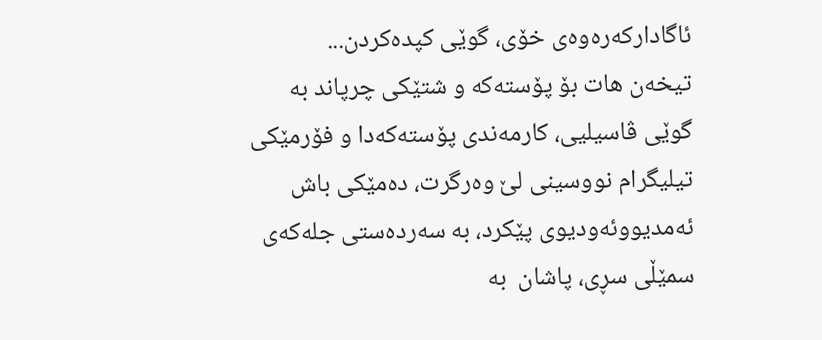ئاگادارکەرەوەی خۆی، گوێی کپدەکردن...
تیخەن هات بۆ پۆستەکە و شتێکی چرپاند بە گوێی ڤاسیلیی، کارمەندی پۆستەکەدا و فۆرمێکی تیلیگرام نووسینی لێ وەرگرت، دەمێکی باش ئەمدیووئەودیوی پێکرد، بە سەردەستی جلەکەی سمێڵی سڕی، پاشان  بە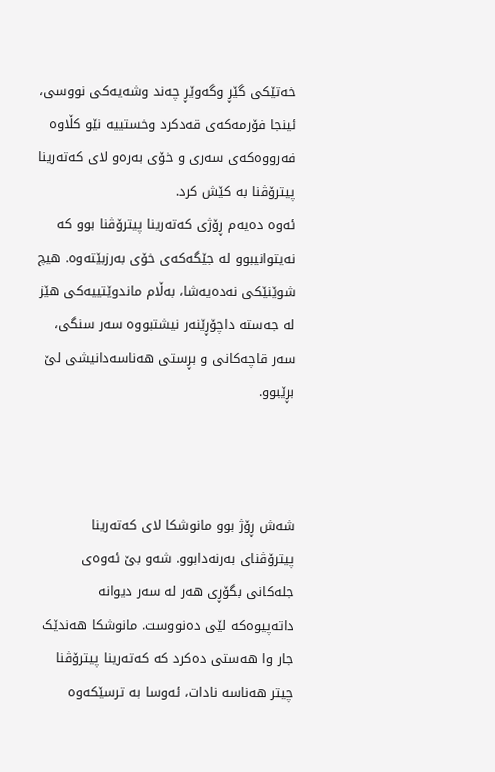خەتێکی گێڕ وگەوێڕ چەند وشەیەکی نووسی، ئینجا فۆرمەکەی قەدکرد وخستییە نێو کڵاوە فەرووەکەی سەری و خۆی بەرەو لای کەتەرینا پیترۆڤنا بە کێش کرد.
ئەوە دەیەم ڕۆژی کەتەرینا پیترۆڤنا بوو کە نەیتوانیبوو لە جێگەکەی خۆی بەرزبێتەوە. هیچ شوێنێکی نەدەیەشا، بەڵام ماندوێتییەکی هێز لە جەستە داچۆڕێنەر نیشتبووە سەر سنگی، سەر قاچەکانی و بڕستی هەناسەدانیشی لێ بڕێبوو.



شەش ڕۆژ بوو مانوشکا لای کەتەرینا پیترۆڤنای بەرنەدابوو. شەو بێ ئەوەی جلەکانی بگۆڕی هەر لە سەر دیوانە داتەپیوەکە لێی دەنووست. مانوشکا هەندێک جار وا هەستی دەکرد کە کەتەرینا پیترۆڤنا چیتر هەناسە نادات، ئەوسا بە ترسێکەوە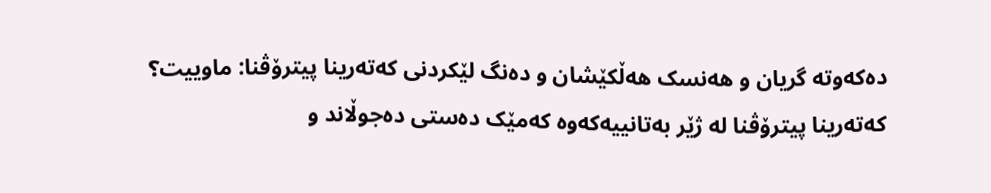دەکەوتە گریان و هەنسک هەڵکێشان و دەنگ لێکردنی کەتەرینا پیترۆڤنا: ماوییت؟
کەتەرینا پیترۆڤنا لە ژێر بەتانییەکەوە کەمێک دەستی دەجوڵاند و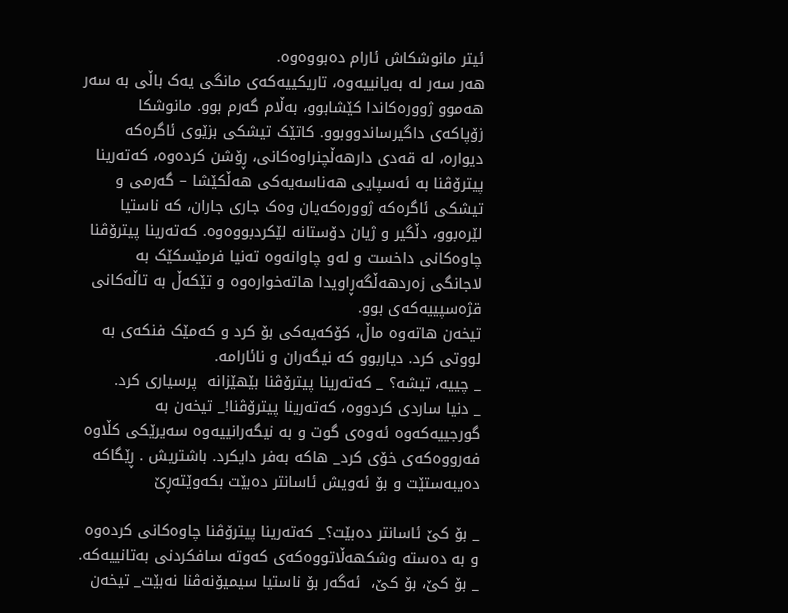ئیتر مانوشکاش ئارام دەبووەوە.
هەر سەر لە بەیانییەوە، تاریکییەکەی مانگی یەک باڵی بە سەر هەموو ژوورەکاندا کێشابوو، بەڵام گەرم بوو. مانوشکا زۆپاکەی داگیرساندووبوو. کاتێک تیشکی بزێوی ئاگرەکە دیوارە، لە قەدی دارهەڵچنراوەکانی، ڕۆشن کردەوە، کەتەرینا پیترۆڤنا بە ئەسپایی هەناسەیەکی هەڵکێشا – گەرمی و تیشکی ئاگرەکە ژوورەکەیان وەک جاری جاران، کە ناستیا لێرەبوو، دڵگیر و ژیان دۆستانە لێکردبووەوە. کەتەرینا پیترۆڤنا چاوەکانی داخست و لەو چاوانەوە تەنیا فرمێسکێک بە لاجانگی زەردهەڵگەڕاویدا هاتەخوارەوە و تێکەڵ بە تاڵەکانی قژەسپییەکەی بوو.
تیخەن هاتەوە ماڵ، کۆکەیەکی بۆ کرد و کەمێک فنکەی بە لووتی کرد. دیاربوو کە نیگەران و نائارامە.
_ چییە، تیشە؟ _ کەتەرینا پیترۆڤنا بێهێزانە  پرسیاری کرد.
_ دنیا ساردی کردووە، کەتەرینا پیترۆڤنا!_ تیخەن بە گورجییەکەوە ئەوەی گوت و بە نیگەرانییەوە سەیرێکی کڵاوە فەرووەکەی خۆی کرد_ هاکە بەفر دایکرد. باشتریش . ڕێگاکە دەیبەستێت و بۆ ئەویش ئاسانتر دەبێت بکەوێتەڕێ

_ بۆ کێ ئاسانتر دەبێت؟_ کەتەرینا پیترۆڤنا چاوەکانی کردەوە و بە دەستە وشکهەڵاتووەکەی کەوتە سافکردنی بەتانییەکە.
_ بۆ کێ، بۆ کێ،  ئەگەر بۆ ناستیا سیمیۆنەڤنا نەبێت_ تیخەن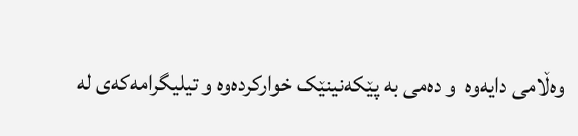وەڵامی دایەوە  و دەمی بە پێکەنینێک خوارکردەوە و تیلیگرامەکەی لە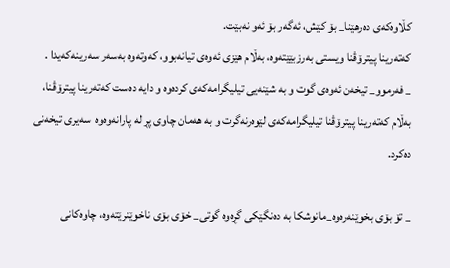کڵاوەکەی دەرهێنا_ بۆ کێش، ئەگەر بۆ ئەو نەبێت.
کەتەرینا پیترۆڤنا ویستی بەرزبێێتەوە، بەڵام هێزی ئەوەی تیانەبوو، کەوتەوە بەسەر سەرینەکەیدا .
_ فەرموو_ تیخەن ئەوەی گوت و بە شێنەیی تیلیگرامەکەی کردەوە و دایە دەست کەتەرینا پیترۆڤنا، بەڵام کەتەرینا پیترۆڤنا تیلیگرامەکەی لێوەرنەگرت و بە هەمان چاوی پڕ لە پارانەوەوە  سەیری تیخەنی دەکرد.

_ تۆ بۆی بخوێنەرەوە_مانوشکا بە دەنگێکی گڕەوە گوتی_ خۆی بۆی ناخوێنرێتەوە، چاوەکانی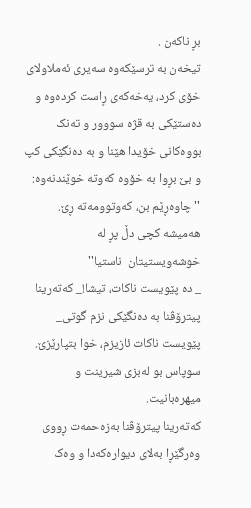بڕ ناکەن .
تیخەن بە ترسێکەوە سەیری ئەملاولای خۆی کرد، یەخەکەی ڕاست کردەوە و دەستێکی بە قژە سووور و تەنک بووەکانی خۆیدا هێنا و بە دەنگێکی کپ و بێ بڕوا بە خۆوە کەوتە خوێندنەوە:
'' چاوەڕێم بن، کەوتوومەتە ڕێ. هەمیشە کچی دڵ پڕ لە خوشەویستیتان  ناستیا''
_ دە پێویست ناکات، تیشا!_ کەتەرینا پیترۆڤنا بە دەنگێکی نزم گوتی_ پێویست ناکات ئازیزم، خوا بتپارێزێ. سوپاس بو لەبزی شیرینت و میهرەبانیت.
کەتەرینا پیترۆڤنا بەزەحمەت ڕووی وەرگێڕا بەلای دیوارەکەدا و وەک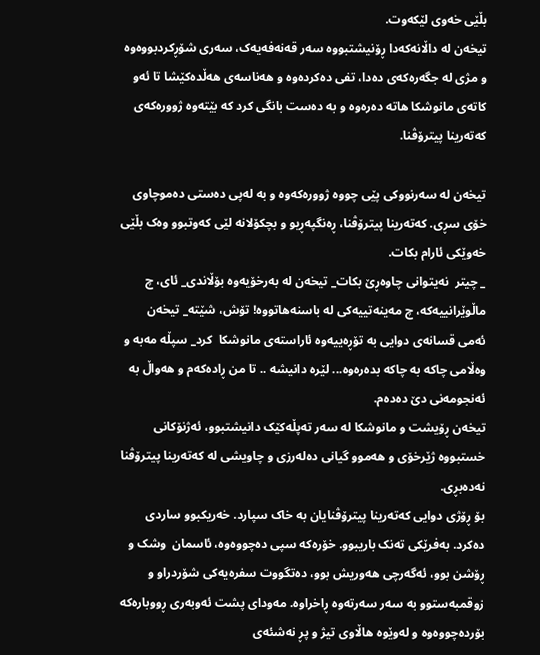بڵێی خەوی لێکەوت.
تیخەن لە داڵانەکەدا ڕۆنیشتبووە سەر قەنەفەیەک، سەری شۆڕکردبووەوە و مژی لە جگەرەکەی دەدا، تفی دەکردەوە و هەناسەی هەڵدەکێشا تا ئەو کاتەی مانوشکا هاتە دەرەوە و بە دەست بانگی کرد کە بێتەوە ژوورەکەی کەتەرینا پیترۆڤنا.

تیخەن لە سەرنووکی پێی چووە ژوورەکەوە و بە لەپی دەستی دەموچاوی خۆی سڕی. کەتەرینا پیترۆڤنا، ڕەنگپەڕیو و بچکۆلانە لێی کەوتبوو وەک بڵێی خەوێکی ئارام بکات.
_ چیتر  نەیتوانی چاوەڕێ بکات_ تیخەن لە بەرخۆیەوە بۆڵاندی_ ئای، چ ماڵوێرانییەکە، چ مەینەتییەکی لە باسنەهاتووە! تۆش، شێتە_ تیخەن ئەمی قسانەی دوایی بە تۆڕەییەوە ئاراستەی مانوشکا  کرد_ سپڵە مەبە و وەڵامی چاکە بە چاکە بدەرەوە... لێرە دانیشە .. تا من ڕادەکەم و هەواڵ بە ئەنجومەنی دێ دەدەم.
تیخەن ڕۆیشت و مانوشکا لە سەر تەپڵەکێک دانیشتبوو، ئەژنۆکانی خستبووە ژێرخۆی و هەموو گیانی دەلەرزی و چاویشی لە کەتەرینا پیترۆڤنا نەدەبڕی.
بۆ ڕۆژی دوایی کەتەرینا پیترۆڤنایان بە خاک سپارد. خەریکبوو ساردی دەکرد. بەفرێکی تەنک باریبوو. خۆرەکە سپی دەچووەوە، ئاسمان  وشک و ڕۆشن بوو، ئەگەرچی هەوریش بوو، دەتگووت سفرەیەکی شۆردراو و زوقمبەستوو بە سەر سەرتەوە ڕاخراوە. مەودای پشت ئەوبەری ڕووبارەکە بۆردەچووەوە و لەوێوە هاڵاوی تیژ و پڕ نەشئەی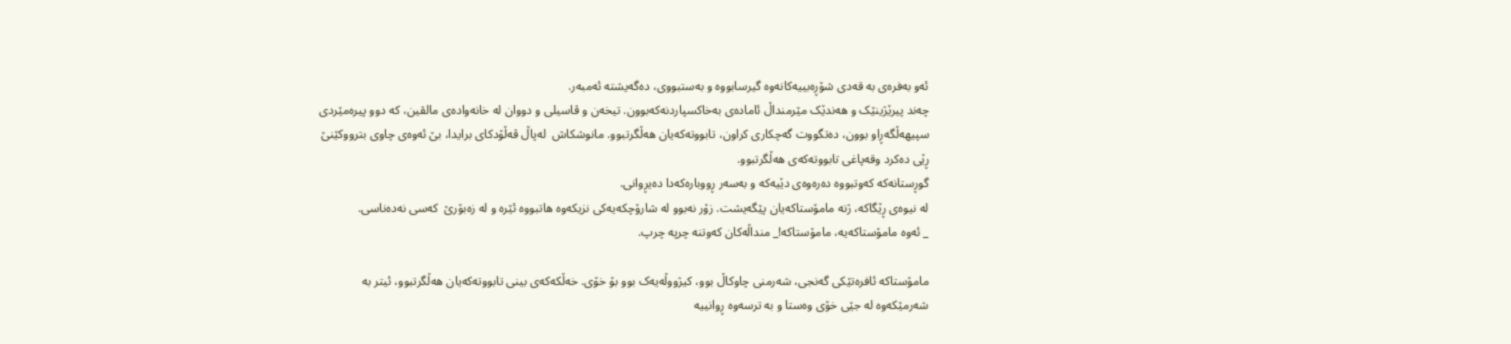ئەو بەفرەی بە قەدی شۆڕەبییەکانەوە گیرسابووە و بەستبووی، دەگەیشتە ئەمبەر.
چەند پیرێژینێک و هەندێک مێرمنداڵ ئامادەی بەخاکسپاردنەکەبوون. تیخەن و ڤاسیلی و دووان لە خانەوادەی مالڤین، کە دوو پیرەمێردی سپیهەڵگەڕاو بوون، دەتگووت گەچکاری کراون، تابووتەکەیان هەڵگرتبوو. مانوشکاش  لەپاڵ ڤەڵۆدکای برایدا، بێ ئەوەی چاوی بترووکێنێ ڕێی دەکرد وقەپاغی تابووتەکەی هەڵگرتبوو.
گوڕستانەکە کەوتبووە دەرەوەی دێیەکە و بەسەر ڕووبارەکەدا دەیڕوانی.
لە نیوەی ڕێگاکە، ژنە مامۆستاکەیان پێگەیشت. زۆر نەبوو لە شارۆچکەیەکی نزیکەوە هاتبووە ئێرە و لە زەبۆرێ  کەسی نەدەناسی.
_ ئەوە مامۆستاکەیە، مامۆستاکە!_ منداڵەکان کەوتنە چرپە چرپ.

مامۆستاکە ئافرەتێکی گەنجی، شەرمنی چاوکاڵ بوو، کیژووڵەیەک بوو بۆ خۆی. خەڵکەکەی بینی تابووتەکەیان هەڵگرتبوو، ئیتر بە شەرمێکەوە لە جێی خۆی وەستا و بە ترسەوە ڕوانییە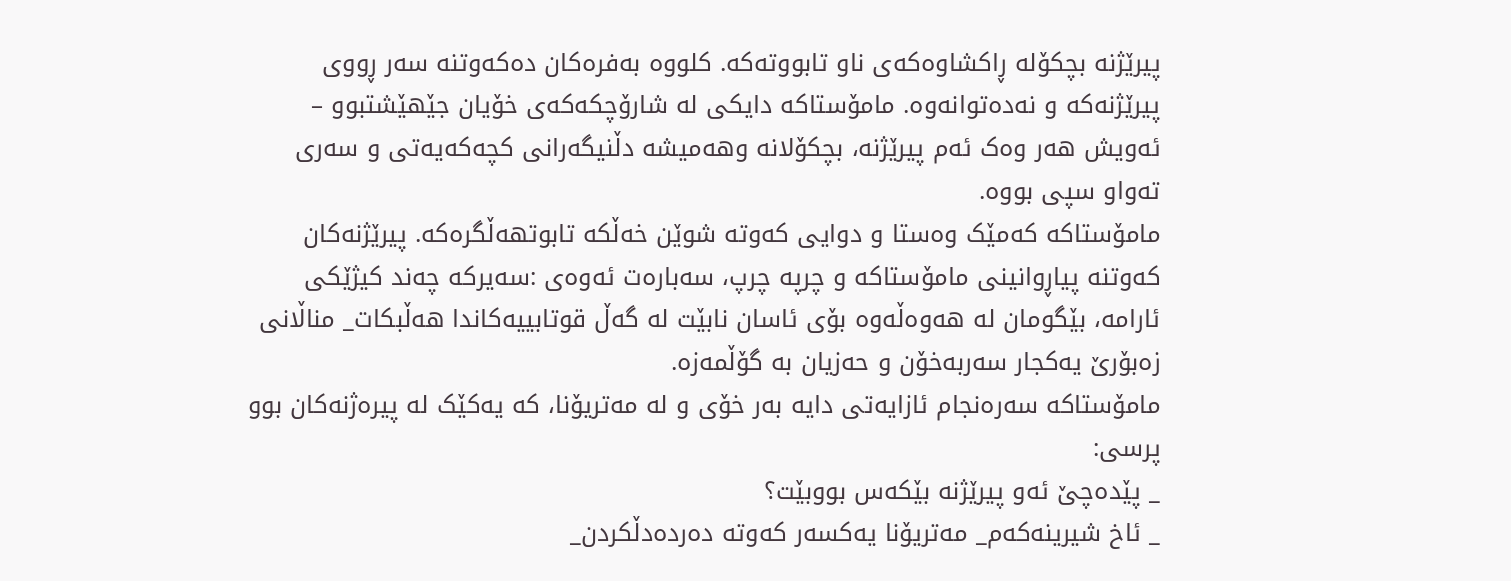پیرێژنە بچکۆلە ڕاکشاوەکەی ناو تابووتەکە. کلووە بەفرەکان دەکەوتنە سەر ڕووی پیرێژنەکە و نەدەتوانەوە. مامۆستاکە دایکی لە شارۆچکەکەی خۆیان جێهێشتبوو – ئەویش هەر وەک ئەم پیرێژنە، بچکۆلانە وهەمیشە دڵنیگەرانی کچەکەیەتی و سەری تەواو سپی بووە.
مامۆستاکە کەمێک وەستا و دوایی کەوتە شوێن خەڵکە تابوتهەڵگرەکە. پیرێژنەکان کەوتنە پیاڕوانینی مامۆستاکە و چرپە چرپ، سەبارەت ئەوەی :سەیرکە چەند کیژێکی ئارامە، بێگومان لە هەوەڵەوە بۆی ئاسان نابێت لە گەڵ قوتابییەکاندا هەڵبکات_ مناڵانی زەبۆرێ یەکجار سەربەخۆن و حەزیان بە گۆڵمەزە.
مامۆستاکە سەرەنجام ئازایەتی دایە بەر خۆی و لە مەتریۆنا، کە یەکێک لە پیرەژنەکان بوو پرسی:
_ پێدەچێ ئەو پیرێژنە بێکەس بووبێت؟
_ ئاخ شیرینەکەم_ مەتریۆنا یەکسەر کەوتە دەردەدڵکردن_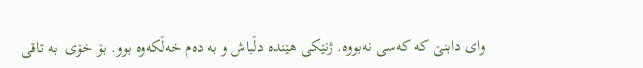وای دابنێ کە کەسی نەبووە. ژنێکی هێندە دڵباش و بە دەم خەڵکەوە بوو. بۆ خۆی  بە تاقی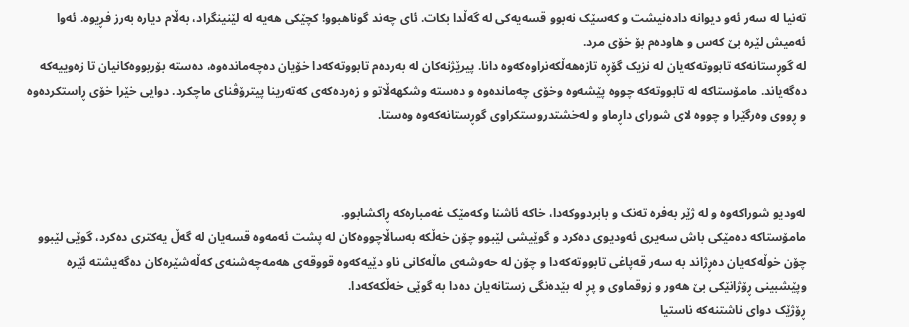تەنیا لە سەر ئەو دیوانە دادەنیشت و کەسێک نەبوو قسەیەکی لە گەڵدا بکات. ئای چەند گوناهبوو! کچێکی هەیە لە لێنینگراد، بەڵام دیارە بەرز فڕیوە. ئەوا ئەمیش لێرە بێ کەس و هاودەم بۆ خۆی مرد.
لە گوڕستانەکە تابووتەکەیان لە نزیک گۆڕە تازەهەڵکەنراوەکەوە دانا. پیرێژنەکان لە بەردەم تابووتەکەدا خۆیان دەچەماندەوە، دەستە بۆربووەکانیان تا زەوییەکە دەگەیاند. مامۆستاکە لە تابووتەکە چووە پێشەوە وخۆی چەماندەوە و دەستە وشکهەڵاتو و زەردەکەی کەتەرینا پیترۆڤنای ماچکرد. دوایی خێرا خۆی ڕاستکردەوە و ڕووی وەرگێرا و چووە لای شورای داڕماو و لەخشتدروستکراوی گوڕستانەکەوە وەستا.



لەودیو شوراکەوە و لە ژێر بەفرە تەنک و بابردووکەدا، خاکە ئاشنا وکەمێک غەمبارەکە ڕاکشابوو.
مامۆستاکە دەمێکی باش سەیری ئەودیوی دەکرد و گوێیشی لێبوو چۆن خەڵکە بەساڵاچووەکان لە پشت ئەمەوە قسەیان لە گەڵ یەکتری دەکرد، گوێی لێبوو چۆن خوڵەکەیان دەڕژاند بە سەر قەپاغی تابووتەکەدا و چۆن لە حەوشەی ماڵەکانی ناو دێیەکەوە قووقەی هەمەچەشنەی کەڵەشێرەکان دەگەیشتە ئێرە وپێشبینی ڕۆژانێکی بێ هەور و زوقماوی و پڕ لە بێدەنگی زستانەیان دەدا بە گوێی خەڵکەکەدا.
ڕۆژێک دوای ناشتنەکە ناستیا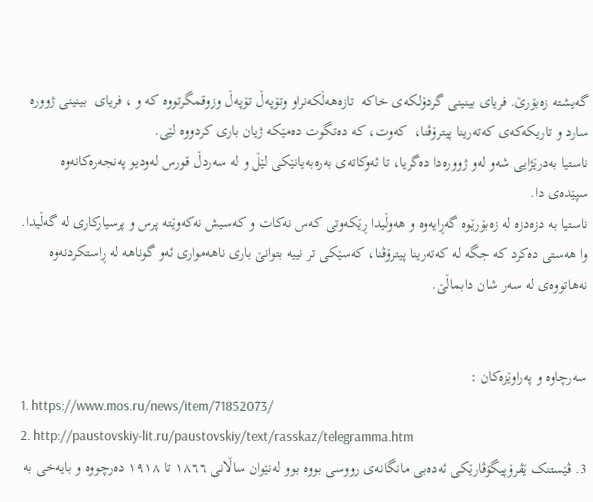گەیشتە زەبۆرێ. فریای بینینی گردۆلکەی خاکە  تازەهەڵکەنراو وتۆپەڵ تۆپەڵ وزوقمگرتووە کە و ، فریای  بینینی ژوورە سارد و تاریکەکەی کەتەرینا پیترۆڤنا،  کەوت، کە دەتگوت دەمێکە ژیان باری کردووە لێی.
ناستیا بەدرێژایی شەو لەو ژوورەدا دەگریا، تا ئەوکاتەی بەرەبەیانێکی لێڵ و لە سەردڵ قورس لەودیو پەنجەرەکانەوە سپێدەی دا.
ناستیا بە دزەدزە لە زەبۆرێوە گەڕایەوە و هەوڵیدا ڕێکەوتی کەس نەکات و کەسیش نەکەوێتە پرس و پرسیارکاری لە گەڵیدا. وا هەستی دەکرد کە جگە لە کەتەرینا پیترۆڤنا، کەسێکی تر نییە بتوانێ باری ناهەمواری ئەو گوناهە لە ڕاستکردنەوە نەهاتووەی لە سەر شان دابماڵێ.


سەرچاوە و پەراوێزەکان :
1. https://www.mos.ru/news/item/71852073/
2. http://paustovskiy-lit.ru/paustovskiy/text/rasskaz/telegramma.htm
3. ڤێستنک ێڤرۆپیگۆڤارێکی ئەدەبی مانگانەی رووسی بووە بوو لەنێوان ساڵانی ١٨٦٦ تا ١٩١٨ دەرچووە و بایەخی بە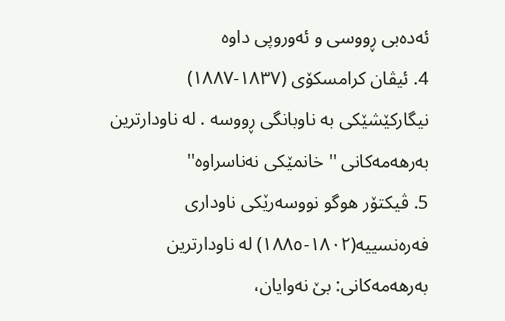ئەدەبی ڕووسی و ئەوروپی داوە
4. ئیڤان کرامسکۆی (١٨٣٧-١٨٨٧) نیگارکێشێکی بە ناوبانگی ڕووسە . لە ناودارترین بەرهەمەکانی '' خانمێکی نەناسراوە''
5. ڤیکتۆر هوگو نووسەرێکی ناوداری فەرەنسییە(١٨٠٢-١٨٨٥) لە ناودارترین بەرهەمەکانی: بێ نەوایان،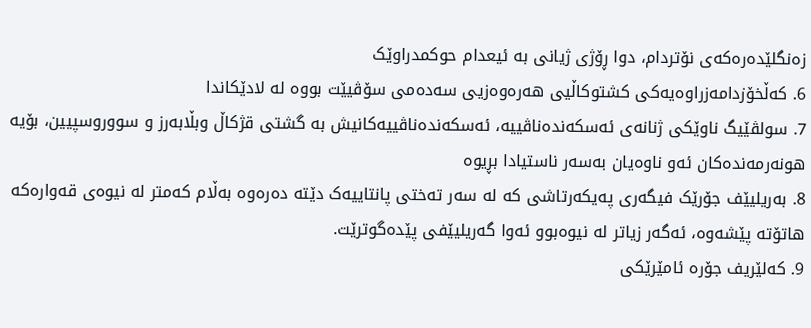زەنگلێدەرەکەی نۆتردام، دوا ڕۆژی ژیانی بە ئیعدام حوکمدراوێک
6. کەڵخۆزدامەزراوەیەکی کشتوکاڵیی هەرەوەزیی سەدەمی سۆڤیێت بووە لە لادێکاندا
7. سولڤێیگ ناوێکی ژنانەی ئەسکەندەناڤییە، ئەسکەندەناڤییەکانیش بە گشتی قژکاڵ وبڵابەرز و سووروسپیین، بۆیە هونەرمەندەکان ئەو ناوەیان بەسەر ناستیادا بڕیوە
8. بەریلیێف جۆرێک فیگەری پەیکەرتاشی کە لە سەر تەختی پانتاییەک دێتە دەرەوە بەڵام کەمتر لە نیوەی قەوارەکە هاتۆتە پێشەوە، ئەگەر زیاتر لە نیوەبوو ئەوا گەریلیێفی پێدەگوترێت.
9. کەلێریف جۆرە ئامێرێکی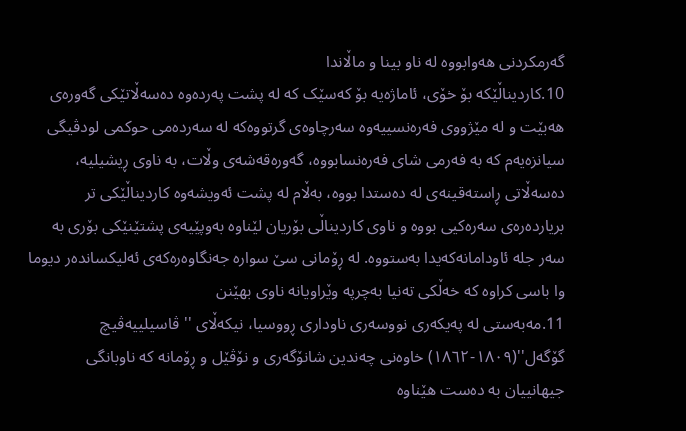گەرمکردنی هەوابووە لە ناو بینا و ماڵاندا
10.کاردیناڵێکە بۆ خۆی، ئاماژەیە بۆ کەسێک کە لە پشت پەردەوە دەسەڵاتێکی گەورەی هەبێت و لە مێژووی فەرەنسییەوە سەرچاوەی گرتووەکە لە سەردەمی حوکمی لودڤیگی سیانزەیەم کە بە فەرمی شای فەرەنسابووە، گەورەقەشەی وڵات، بە ناوی ڕیشیلیە، دەسەڵاتی ڕاستەقینەی لە دەستدا بووە، بەڵام لە پشت ئەویشەوە کاردیناڵێکی تر بریاردەرەی سەرەکیی بووە و ناوی کاردیناڵی بۆریان لێناوە بەوپێیەی پشتێنێکی بۆری بە سەر جلە ئاودامانەکەیدا بەستووە. لە ڕۆمانی سێ سوارە جەنگاوەرەکەی ئەلیکساندەر دیوما وا باسی کراوە کە خەڵکی تەنیا بەچرپە وێراویانە ناوی بهێنن
11.مەبەستی لە پەیکەری نووسەری ناوداری ڕووسیا، نیکەڵای '' ڤاسیلییەڤیچ گۆگەل''(١٨٠٩-١٨٦٢) خاوەنی چەندین شانۆگەری و نۆڤێل و ڕۆمانە کە ناوبانگی جیهانییان بە دەست هێناوە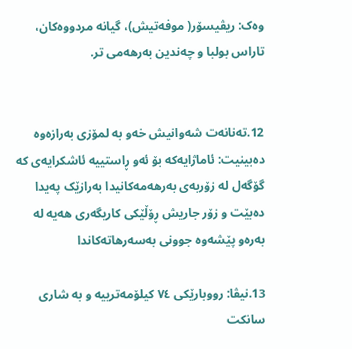وەک: ریڤیسۆر( موفەتیش)، گیانە مردووەکان، تاراس بولبا و چەندین بەرهەمی تر.


12.تەنانەت شەوانیش خەو بە لمۆزی بەرازەوە دەبینیت: ئاماژایەکە بۆ ئەو ڕاستییە ئاشکرایەی کە گۆگەل لە زۆربەی بەرهەمەکانیدا بەرازێک پەیدا دەبێت و زۆر جاریش ڕۆڵێکی کاریگەری هەیە لە بەرەو پێشەوە جوونی بەسەرهاتەکاندا

13.نیڤا: رووبارێکی ٧٤ کیلۆمەترییە و بە شاری سانکت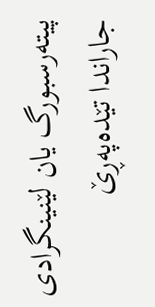پیتەرسبورگ یان لێنینگرادی جاراندا تێدەپەڕێ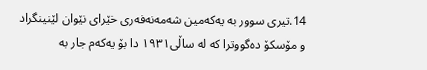14.تیری سوور بە یەکەمین شەمەنەفەری خێرای نێوان لێنینگراد و مۆسکۆ دەگووترا کە لە ساڵی١٩٣١ دا بۆ یەکەم جار بە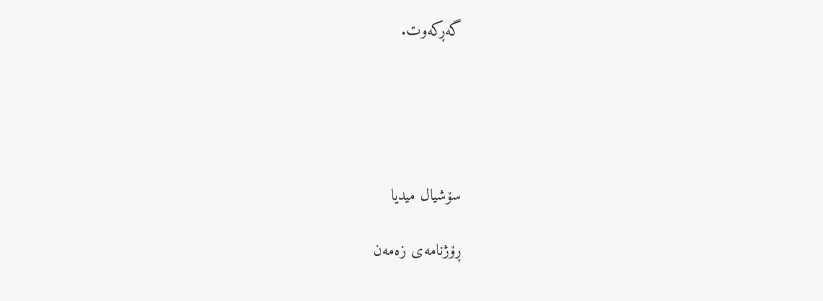گەڕکەوت.





سۆشیال میدیا

ڕۆژنامەی زەمەن